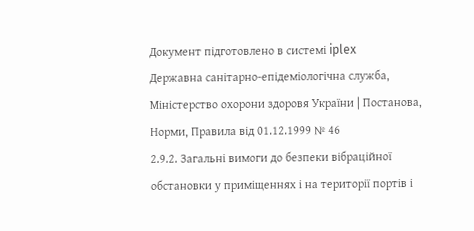Документ підготовлено в системі iplex
Державна санітарно-епідеміологічна служба, Міністерство охорони здоровя України | Постанова, Норми, Правила від 01.12.1999 № 46
2.9.2. Загальні вимоги до безпеки вібраційної обстановки у приміщеннях і на території портів і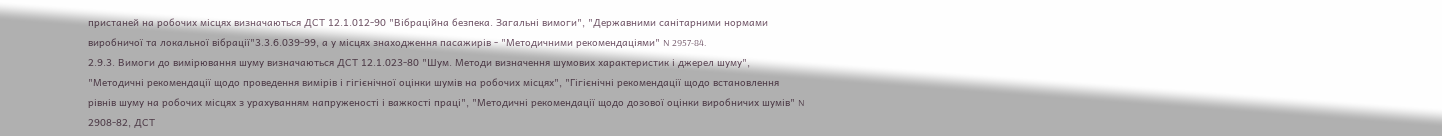пристаней на робочих місцях визначаються ДСТ 12.1.012-90 "Вібраційна безпека. Загальні вимоги", "Державними санітарними нормами виробничої та локальної вібрації"3.3.6.039-99, а у місцях знаходження пасажирів - "Методичними рекомендаціями" N 2957-84.
2.9.3. Вимоги до вимірювання шуму визначаються ДСТ 12.1.023-80 "Шум. Методи визначення шумових характеристик і джерел шуму", "Методичні рекомендації щодо проведення вимірів і гігієнічної оцінки шумів на робочих місцях", "Гігієнічні рекомендації щодо встановлення рівнів шуму на робочих місцях з урахуванням напруженості і важкості праці", "Методичні рекомендації щодо дозової оцінки виробничих шумів" N 2908-82, ДСТ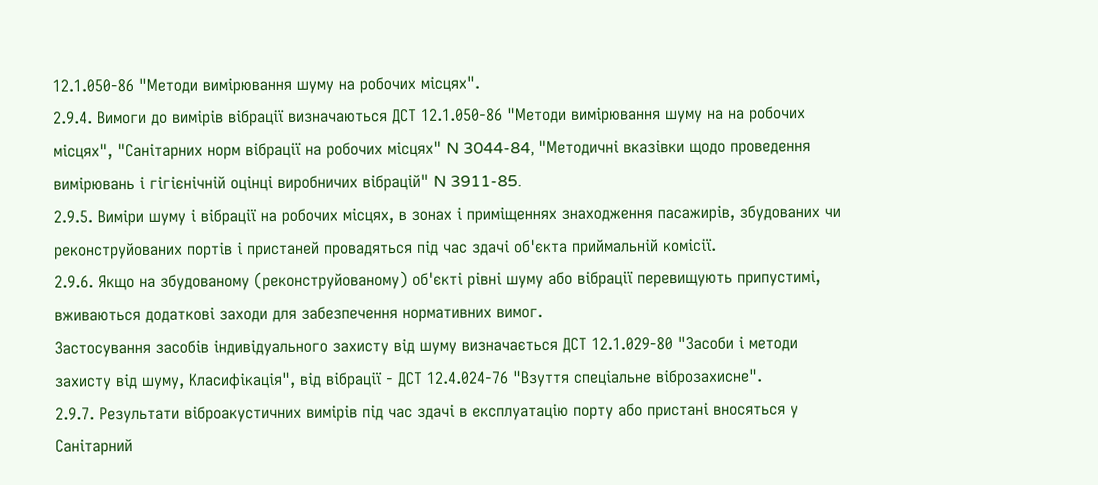12.1.050-86 "Методи вимірювання шуму на робочих місцях".
2.9.4. Вимоги до вимірів вібрації визначаються ДСТ 12.1.050-86 "Методи вимірювання шуму на на робочих місцях", "Санітарних норм вібрації на робочих місцях" N 3044-84, "Методичні вказівки щодо проведення вимірювань і гігієнічній оцінці виробничих вібрацій" N 3911-85.
2.9.5. Виміри шуму і вібрації на робочих місцях, в зонах і приміщеннях знаходження пасажирів, збудованих чи реконструйованих портів і пристаней провадяться під час здачі об'єкта приймальній комісії.
2.9.6. Якщо на збудованому (реконструйованому) об'єкті рівні шуму або вібрації перевищують припустимі, вживаються додаткові заходи для забезпечення нормативних вимог.
Застосування засобів індивідуального захисту від шуму визначається ДСТ 12.1.029-80 "Засоби і методи захисту від шуму, Класифікація", від вібрації - ДСТ 12.4.024-76 "Взуття спеціальне віброзахисне".
2.9.7. Результати віброакустичних вимірів під час здачі в експлуатацію порту або пристані вносяться у Санітарний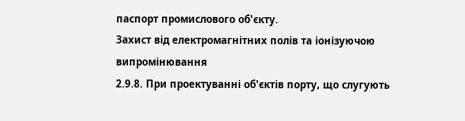паспорт промислового об'єкту.
Захист від електромагнітних полів та іонізуючою випромінювання
2.9.8. При проектуванні об'єктів порту, що слугують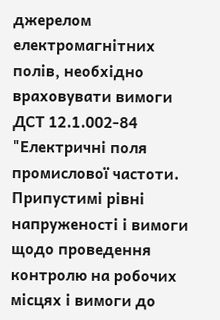джерелом електромагнітних полів, необхідно враховувати вимоги ДСТ 12.1.002-84 "Електричні поля промислової частоти. Припустимі рівні напруженості і вимоги щодо проведення контролю на робочих місцях і вимоги до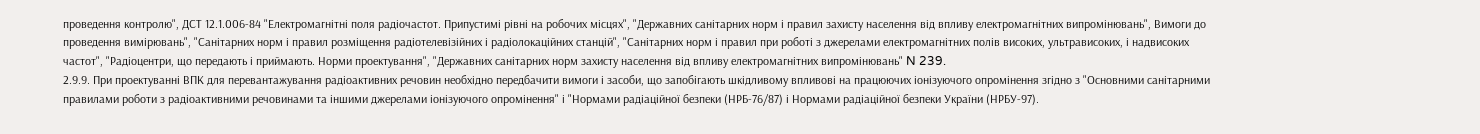проведення контролю", ДСТ 12.1.006-84 "Електромагнітні поля радіочастот. Припустимі рівні на робочих місцях", "Державних санітарних норм і правил захисту населення від впливу електромагнітних випромінювань", Вимоги до проведення вимірювань", "Санітарних норм і правил розміщення радіотелевізійних і радіолокаційних станцій", "Санітарних норм і правил при роботі з джерелами електромагнітних полів високих, ультрависоких, і надвисоких частот", "Радіоцентри, що передають і приймають. Норми проектування", "Державних санітарних норм захисту населення від впливу електромагнітних випромінювань" N 239.
2.9.9. При проектуванні ВПК для перевантажування радіоактивних речовин необхідно передбачити вимоги і засоби, що запобігають шкідливому впливові на працюючих іонізуючого опромінення згідно з "Основними санітарними правилами роботи з радіоактивними речовинами та іншими джерелами іонізуючого опромінення" і "Нормами радіаційної безпеки (НРБ-76/87) і Нормами радіаційної безпеки України (НРБУ-97).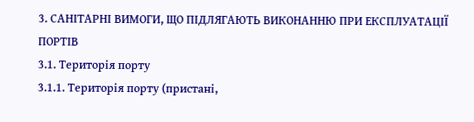3. САНІТАРНІ ВИМОГИ, ЩО ПІДЛЯГАЮТЬ ВИКОНАННЮ ПРИ ЕКСПЛУАТАЦІЇ ПОРТІВ
3.1. Територія порту
3.1.1. Територія порту (пристані,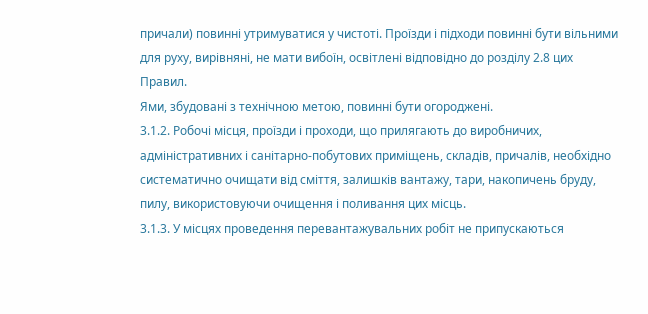причали) повинні утримуватися у чистоті. Проїзди і підходи повинні бути вільними для руху, вирівняні, не мати вибоїн, освітлені відповідно до розділу 2.8 цих Правил.
Ями, збудовані з технічною метою, повинні бути огороджені.
3.1.2. Робочі місця, проїзди і проходи, що прилягають до виробничих, адміністративних і санітарно-побутових приміщень, складів, причалів, необхідно систематично очищати від сміття, залишків вантажу, тари, накопичень бруду, пилу, використовуючи очищення і поливання цих місць.
3.1.3. У місцях проведення перевантажувальних робіт не припускаються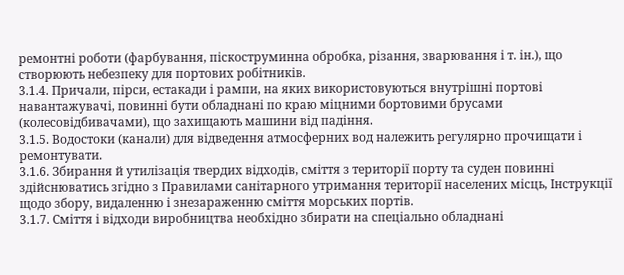ремонтні роботи (фарбування, піскоструминна обробка, різання, зварювання і т. ін.), що створюють небезпеку для портових робітників.
3.1.4. Причали, пірси, естакади і рампи, на яких використовуються внутрішні портові навантажувачі, повинні бути обладнані по краю міцними бортовими брусами (колесовідбивачами), що захищають машини від падіння.
3.1.5. Водостоки (канали) для відведення атмосферних вод належить регулярно прочищати і ремонтувати.
3.1.6. Збирання й утилізація твердих відходів, сміття з території порту та суден повинні здійснюватись згідно з Правилами санітарного утримання території населених місць, Інструкції щодо збору, видаленню і знезараженню сміття морських портів.
3.1.7. Сміття і відходи виробництва необхідно збирати на спеціально обладнані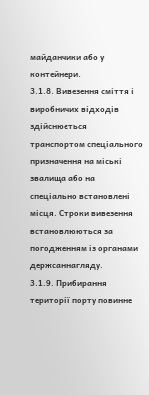майданчики або у контейнери.
3.1.8. Вивезення сміття і виробничих відходів здійснюється транспортом спеціального призначення на міські звалища або на спеціально встановлені місця. Строки вивезення встановлюються за погодженням із органами держсаннагляду.
3.1.9. Прибирання території порту повинне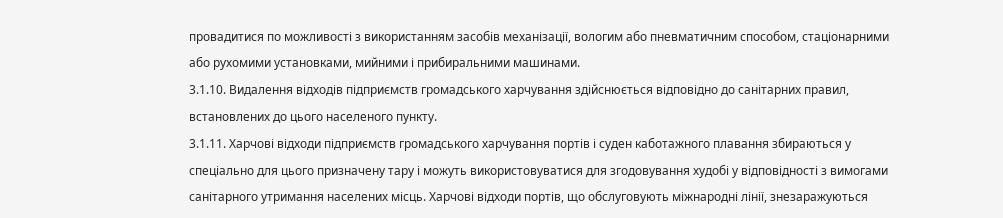провадитися по можливості з використанням засобів механізації, вологим або пневматичним способом, стаціонарними або рухомими установками, мийними і прибиральними машинами.
3.1.10. Видалення відходів підприємств громадського харчування здійснюється відповідно до санітарних правил, встановлених до цього населеного пункту.
3.1.11. Харчові відходи підприємств громадського харчування портів і суден каботажного плавання збираються у спеціально для цього призначену тару і можуть використовуватися для згодовування худобі у відповідності з вимогами санітарного утримання населених місць. Харчові відходи портів, що обслуговують міжнародні лінії, знезаражуються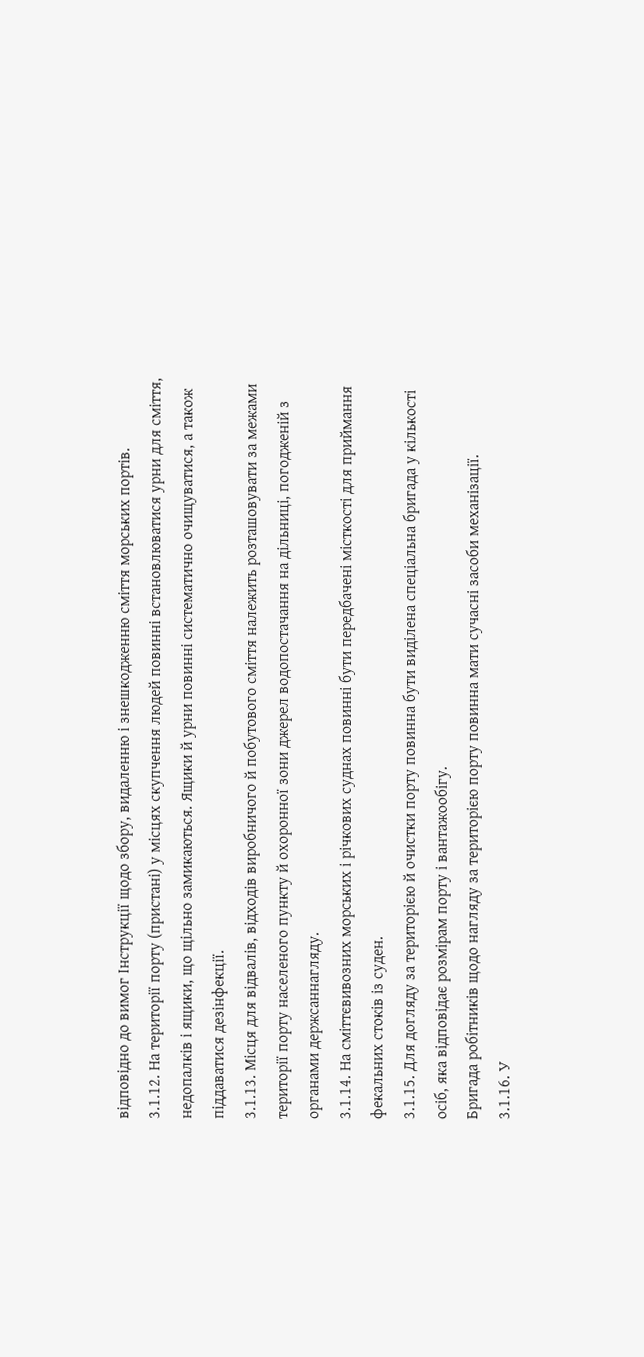відповідно до вимог Інструкції щодо збору, видаленню і знешкодженню сміття морських портів.
3.1.12. На території порту (пристані) у місцях скупчення людей повинні встановлюватися урни для сміття, недопалків і ящики, що щільно замикаються. Ящики й урни повинні систематично очищуватися, а також піддаватися дезінфекції.
3.1.13. Місця для відвалів, відходів виробничого й побутового сміття належить розташовувати за межами території порту населеного пункту й охоронної зони джерел водопостачання на дільниці, погодженій з органами держсаннагляду.
3.1.14. На сміттєвивозних морських і річкових суднах повинні бути передбачені місткості для приймання фекальних стоків із суден.
3.1.15. Для догляду за територією й очистки порту повинна бути виділена спеціальна бригада у кількості осіб, яка відповідає розмірам порту і вантажообігу.
Бригада робітників щодо нагляду за територією порту повинна мати сучасні засоби механізації.
3.1.16. У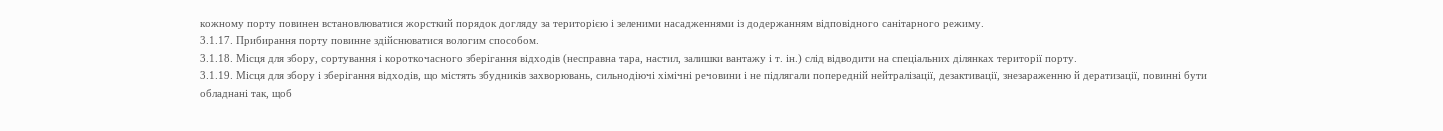кожному порту повинен встановлюватися жорсткий порядок догляду за територією і зеленими насадженнями із додержанням відповідного санітарного режиму.
3.1.17. Прибирання порту повинне здійснюватися вологим способом.
3.1.18. Місця для збору, сортування і короткочасного зберігання відходів (несправна тара, настил, залишки вантажу і т. ін.) слід відводити на спеціальних ділянках території порту.
3.1.19. Місця для збору і зберігання відходів, що містять збудників захворювань, сильнодіючі хімічні речовини і не підлягали попередній нейтралізації, дезактивації, знезараженню й дератизації, повинні бути обладнані так, щоб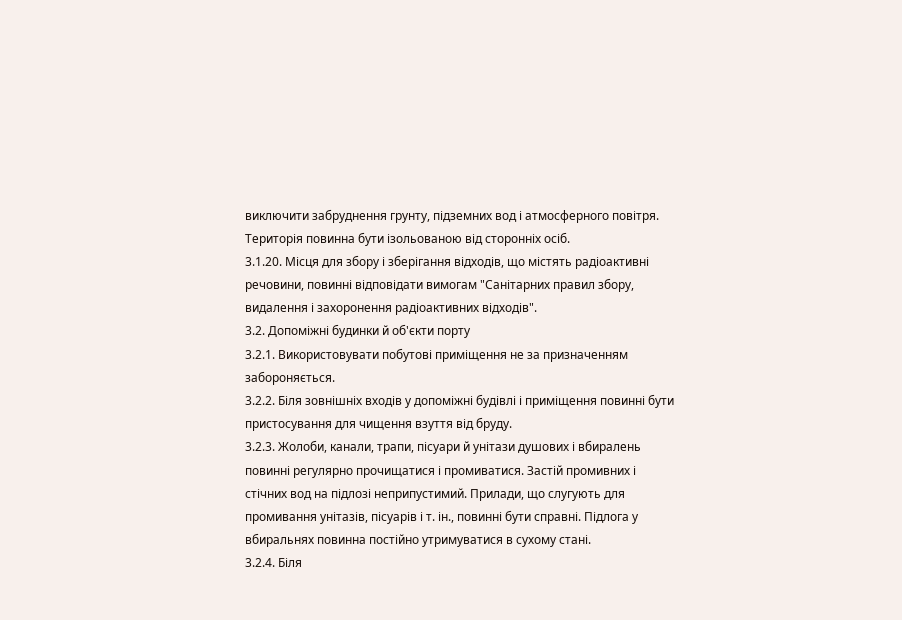виключити забруднення грунту, підземних вод і атмосферного повітря. Територія повинна бути ізольованою від сторонніх осіб.
3.1.20. Місця для збору і зберігання відходів, що містять радіоактивні речовини, повинні відповідати вимогам "Санітарних правил збору, видалення і захоронення радіоактивних відходів".
3.2. Допоміжні будинки й об'єкти порту
3.2.1. Використовувати побутові приміщення не за призначенням забороняється.
3.2.2. Біля зовнішніх входів у допоміжні будівлі і приміщення повинні бути пристосування для чищення взуття від бруду.
3.2.3. Жолоби, канали, трапи, пісуари й унітази душових і вбиралень повинні регулярно прочищатися і промиватися. Застій промивних і стічних вод на підлозі неприпустимий. Прилади, що слугують для промивання унітазів, пісуарів і т. ін., повинні бути справні. Підлога у вбиральнях повинна постійно утримуватися в сухому стані.
3.2.4. Біля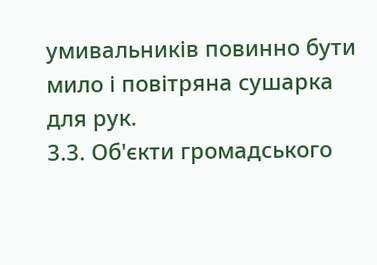умивальників повинно бути мило і повітряна сушарка для рук.
3.3. Об'єкти громадського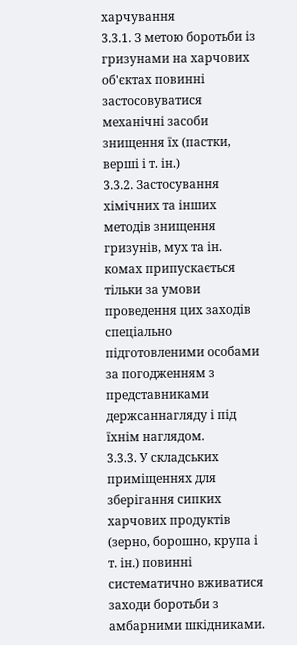харчування
3.3.1. З метою боротьби із гризунами на харчових об'єктах повинні застосовуватися механічні засоби знищення їх (пастки, верші і т. ін.)
3.3.2. Застосування хімічних та інших методів знищення гризунів, мух та ін. комах припускається тільки за умови проведення цих заходів спеціально підготовленими особами за погодженням з представниками держсаннагляду і під їхнім наглядом.
3.3.3. У складських приміщеннях для зберігання сипких харчових продуктів (зерно, борошно, крупа і т. ін.) повинні систематично вживатися заходи боротьби з амбарними шкідниками.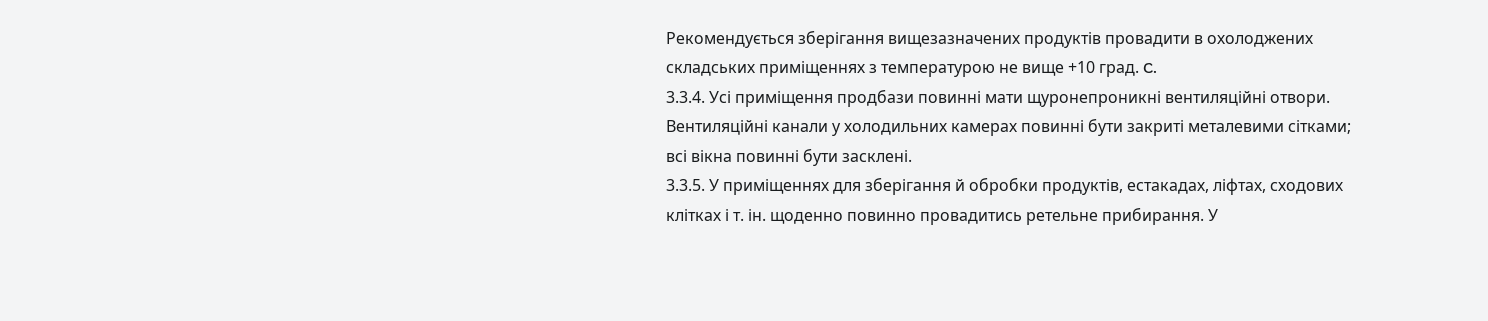Рекомендується зберігання вищезазначених продуктів провадити в охолоджених складських приміщеннях з температурою не вище +10 град. C.
3.3.4. Усі приміщення продбази повинні мати щуронепроникні вентиляційні отвори. Вентиляційні канали у холодильних камерах повинні бути закриті металевими сітками; всі вікна повинні бути засклені.
3.3.5. У приміщеннях для зберігання й обробки продуктів, естакадах, ліфтах, сходових клітках і т. ін. щоденно повинно провадитись ретельне прибирання. У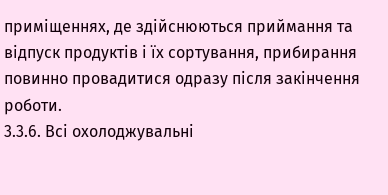приміщеннях, де здійснюються приймання та відпуск продуктів і їх сортування, прибирання повинно провадитися одразу після закінчення роботи.
3.3.6. Всі охолоджувальні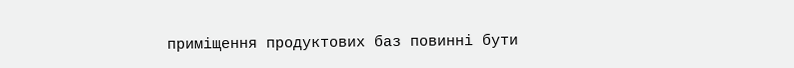приміщення продуктових баз повинні бути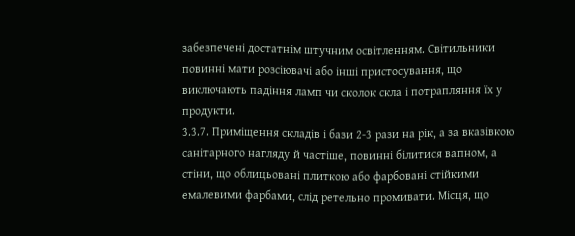забезпечені достатнім штучним освітленням. Світильники повинні мати розсіювачі або інші пристосування, що виключають падіння ламп чи сколок скла і потрапляння їх у продукти.
3.3.7. Приміщення складів і бази 2-3 рази на рік, а за вказівкою санітарного нагляду й частіше, повинні білитися вапном, а стіни, що облицьовані плиткою або фарбовані стійкими емалевими фарбами, слід ретельно промивати. Місця, що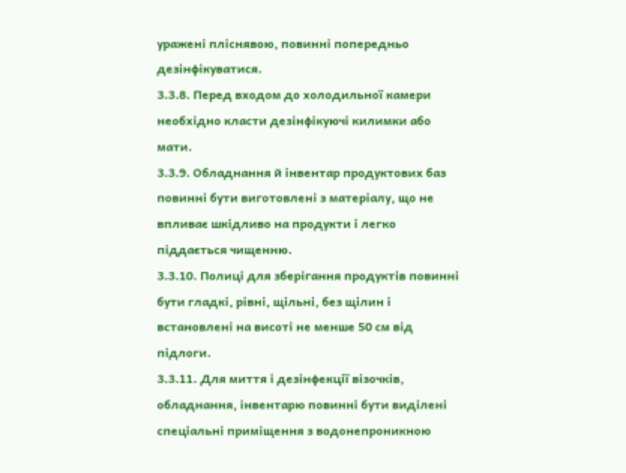уражені пліснявою, повинні попередньо дезінфікуватися.
3.3.8. Перед входом до холодильної камери необхідно класти дезінфікуючі килимки або мати.
3.3.9. Обладнання й інвентар продуктових баз повинні бути виготовлені з матеріалу, що не впливає шкідливо на продукти і легко піддається чищенню.
3.3.10. Полиці для зберігання продуктів повинні бути гладкі, рівні, щільні, без щілин і встановлені на висоті не менше 50 см від підлоги.
3.3.11. Для миття і дезінфекції візочків, обладнання, інвентарю повинні бути виділені спеціальні приміщення з водонепроникною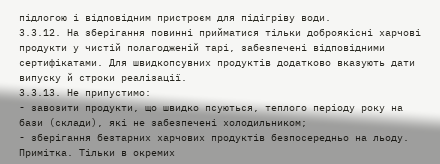підлогою і відповідним пристроєм для підігріву води.
3.3.12. На зберігання повинні прийматися тільки доброякісні харчові продукти у чистій полагодженій тарі, забезпечені відповідними сертифікатами. Для швидкопсувних продуктів додатково вказують дати випуску й строки реалізації.
3.3.13. Не припустимо:
- завозити продукти, що швидко псуються, теплого періоду року на бази (склади), які не забезпечені холодильником;
- зберігання безтарних харчових продуктів безпосередньо на льоду.
Примітка. Тільки в окремих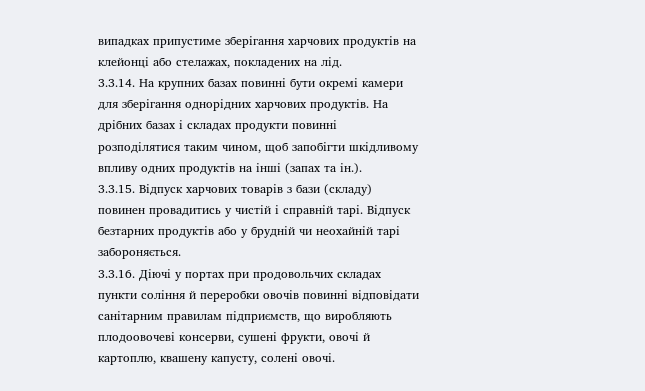випадках припустиме зберігання харчових продуктів на клейонці або стелажах, покладених на лід.
3.3.14. На крупних базах повинні бути окремі камери для зберігання однорідних харчових продуктів. На дрібних базах і складах продукти повинні розподілятися таким чином, щоб запобігти шкідливому впливу одних продуктів на інші (запах та ін.).
3.3.15. Відпуск харчових товарів з бази (складу) повинен провадитись у чистій і справній тарі. Відпуск безтарних продуктів або у брудній чи неохайній тарі забороняється.
3.3.16. Діючі у портах при продовольчих складах пункти соління й переробки овочів повинні відповідати санітарним правилам підприємств, що виробляють плодоовочеві консерви, сушені фрукти, овочі й картоплю, квашену капусту, солені овочі.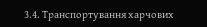3.4. Транспортування харчових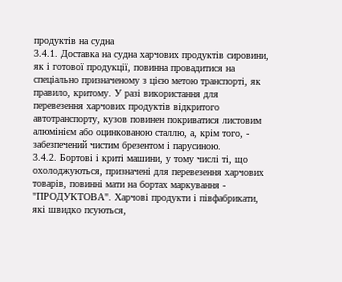продуктів на судна
3.4.1. Доставка на судна харчових продуктів сировини, як і готової продукції, повинна провадитися на спеціально призначеному з цією метою транспорті, як правило, критому. У разі використання для перевезення харчових продуктів відкритого автотранспорту, кузов повинен покриватися листовим алюмінієм або оцинкованою сталлю, а, крім того, - забезпечений чистим брезентом і парусиною.
3.4.2. Бортові і криті машини, у тому числі ті, що охолоджуються, призначені для перевезення харчових товарів, повинні мати на бортах маркування - "ПРОДУКТОВА". Харчові продукти і півфабрикати, які швидко псуються,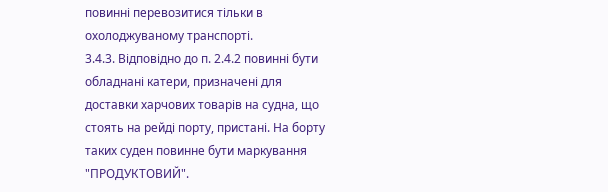повинні перевозитися тільки в охолоджуваному транспорті.
3.4.3. Відповідно до п. 2.4.2 повинні бути обладнані катери, призначені для доставки харчових товарів на судна, що стоять на рейді порту, пристані. На борту таких суден повинне бути маркування "ПРОДУКТОВИЙ".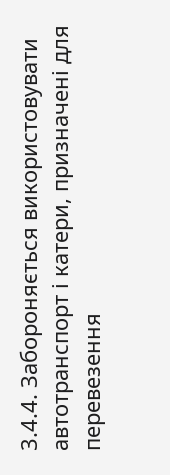3.4.4. Забороняється використовувати автотранспорт і катери, призначені для перевезення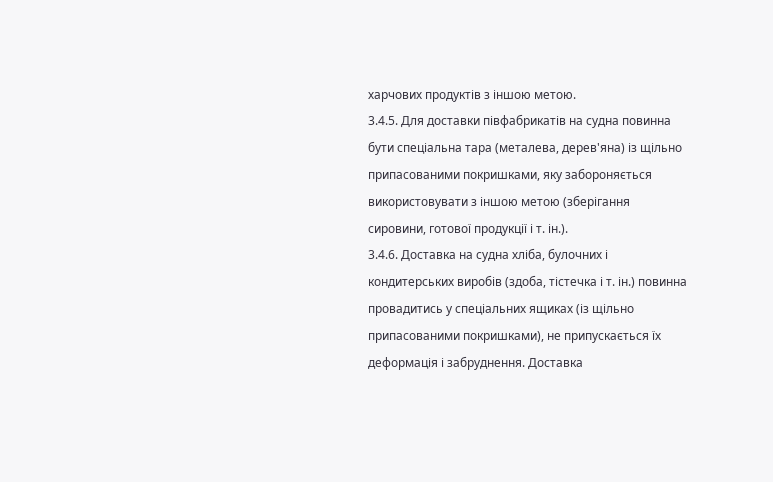харчових продуктів з іншою метою.
3.4.5. Для доставки півфабрикатів на судна повинна бути спеціальна тара (металева, дерев'яна) із щільно припасованими покришками, яку забороняється використовувати з іншою метою (зберігання сировини, готової продукції і т. ін.).
3.4.6. Доставка на судна хліба, булочних і кондитерських виробів (здоба, тістечка і т. ін.) повинна провадитись у спеціальних ящиках (із щільно припасованими покришками), не припускається їх деформація і забруднення. Доставка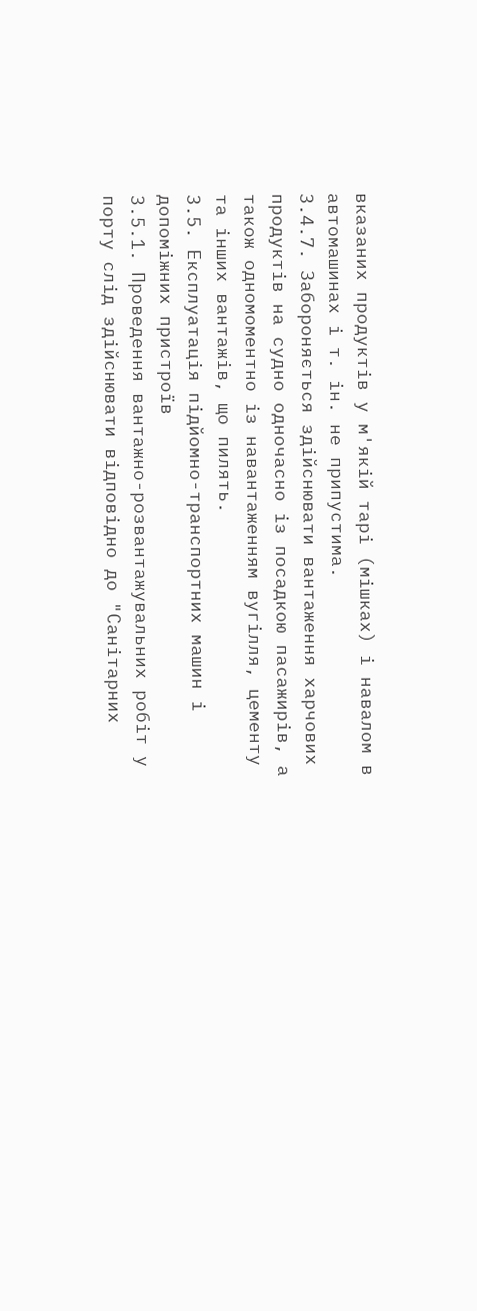вказаних продуктів у м'якій тарі (мішках) і навалом в автомашинах і т. ін. не припустима.
3.4.7. Забороняється здійснювати вантаження харчових продуктів на судно одночасно із посадкою пасажирів, а також одномоментно із навантаженням вугілля, цементу та інших вантажів, що пилять.
3.5. Експлуатація підйомно-транспортних машин і допоміжних пристроїв
3.5.1. Проведення вантажно-розвантажувальних робіт у порту слід здійснювати відповідно до "Санітарних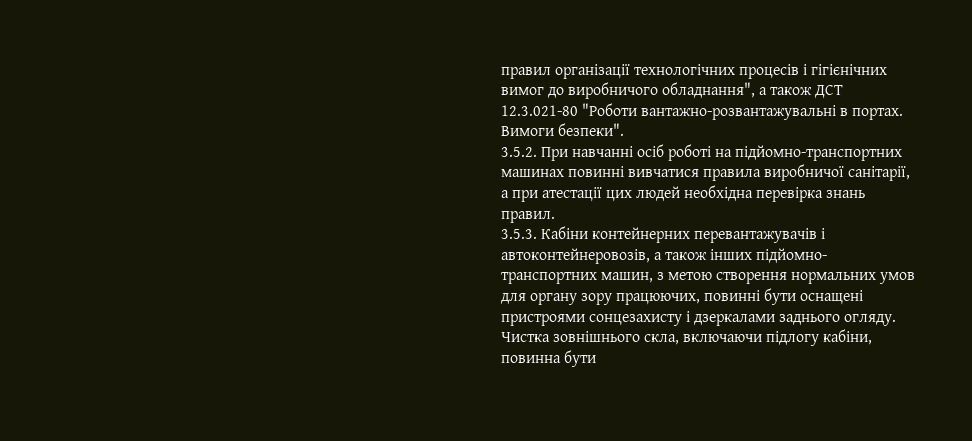правил організації технологічних процесів і гігієнічних вимог до виробничого обладнання", а також ДСТ 12.3.021-80 "Роботи вантажно-розвантажувальні в портах. Вимоги безпеки".
3.5.2. При навчанні осіб роботі на підйомно-транспортних машинах повинні вивчатися правила виробничої санітарії, а при атестації цих людей необхідна перевірка знань правил.
3.5.3. Кабіни контейнерних перевантажувачів і автоконтейнеровозів, а також інших підйомно-транспортних машин, з метою створення нормальних умов для органу зору працюючих, повинні бути оснащені пристроями сонцезахисту і дзеркалами заднього огляду. Чистка зовнішнього скла, включаючи підлогу кабіни, повинна бути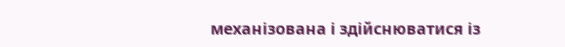механізована і здійснюватися із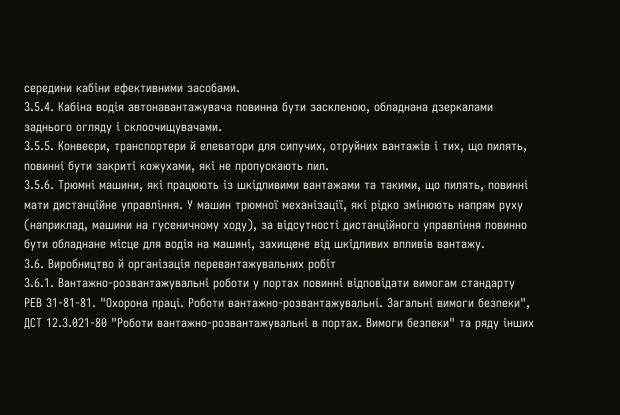середини кабіни ефективними засобами.
3.5.4. Кабіна водія автонавантажувача повинна бути заскленою, обладнана дзеркалами заднього огляду і склоочищувачами.
3.5.5. Конвеєри, транспортери й елеватори для сипучих, отруйних вантажів і тих, що пилять, повинні бути закриті кожухами, які не пропускають пил.
3.5.6. Трюмні машини, які працюють із шкідливими вантажами та такими, що пилять, повинні мати дистанційне управління. У машин трюмної механізації, які рідко змінюють напрям руху (наприклад, машини на гусеничному ходу), за відсутності дистанційного управління повинно бути обладнане місце для водія на машині, захищене від шкідливих впливів вантажу.
3.6. Виробництво й організація перевантажувальних робіт
3.6.1. Вантажно-розвантажувальні роботи у портах повинні відповідати вимогам стандарту РЕВ 31-81-81. "Охорона праці. Роботи вантажно-розвантажувальні. Загальні вимоги безпеки", ДСТ 12.3.021-80 "Роботи вантажно-розвантажувальні в портах. Вимоги безпеки" та ряду інших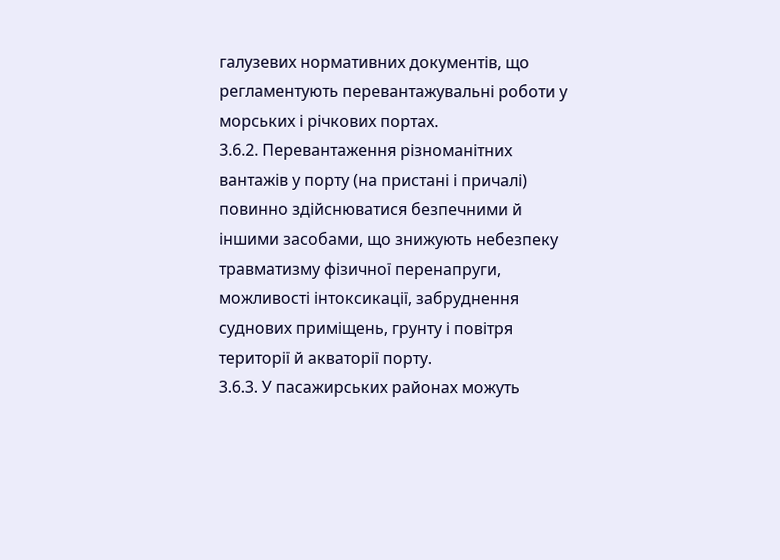галузевих нормативних документів, що регламентують перевантажувальні роботи у морських і річкових портах.
3.6.2. Перевантаження різноманітних вантажів у порту (на пристані і причалі) повинно здійснюватися безпечними й іншими засобами, що знижують небезпеку травматизму фізичної перенапруги, можливості інтоксикації, забруднення суднових приміщень, грунту і повітря території й акваторії порту.
3.6.3. У пасажирських районах можуть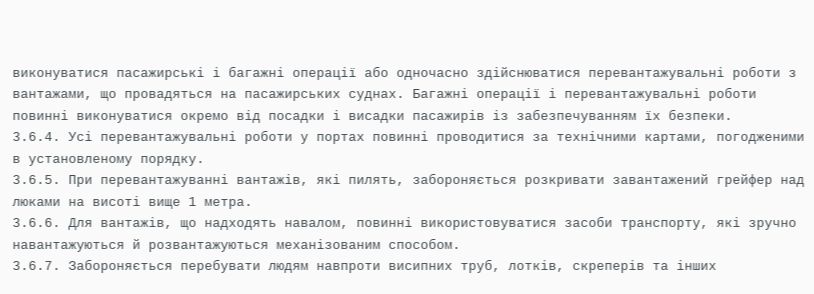виконуватися пасажирські і багажні операції або одночасно здійснюватися перевантажувальні роботи з вантажами, що провадяться на пасажирських суднах. Багажні операції і перевантажувальні роботи повинні виконуватися окремо від посадки і висадки пасажирів із забезпечуванням їх безпеки.
3.6.4. Усі перевантажувальні роботи у портах повинні проводитися за технічними картами, погодженими в установленому порядку.
3.6.5. При перевантажуванні вантажів, які пилять, забороняється розкривати завантажений грейфер над люками на висоті вище 1 метра.
3.6.6. Для вантажів, що надходять навалом, повинні використовуватися засоби транспорту, які зручно навантажуються й розвантажуються механізованим способом.
3.6.7. Забороняється перебувати людям навпроти висипних труб, лотків, скреперів та інших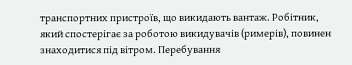транспортних пристроїв, що викидають вантаж. Робітник, який спостерігає за роботою викидувачів (римерів), повинен знаходитися під вітром. Перебування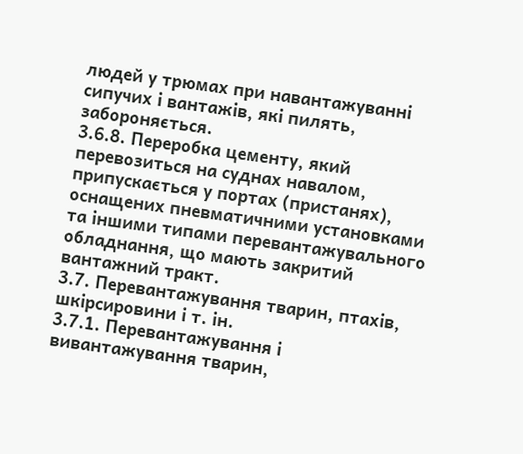людей у трюмах при навантажуванні сипучих і вантажів, які пилять, забороняється.
3.6.8. Переробка цементу, який перевозиться на суднах навалом, припускається у портах (пристанях), оснащених пневматичними установками та іншими типами перевантажувального обладнання, що мають закритий вантажний тракт.
3.7. Перевантажування тварин, птахів, шкірсировини і т. ін.
3.7.1. Перевантажування і вивантажування тварин,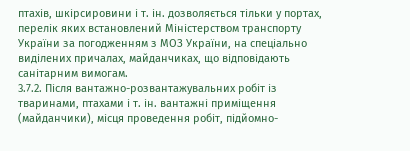птахів, шкірсировини і т. ін. дозволяється тільки у портах, перелік яких встановлений Міністерством транспорту України за погодженням з МОЗ України, на спеціально виділених причалах, майданчиках, що відповідають санітарним вимогам.
3.7.2. Після вантажно-розвантажувальних робіт із тваринами, птахами і т. ін. вантажні приміщення (майданчики), місця проведення робіт, підйомно-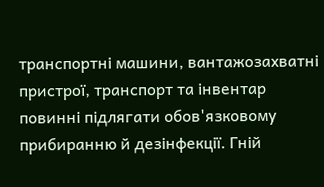транспортні машини, вантажозахватні пристрої, транспорт та інвентар повинні підлягати обов'язковому прибиранню й дезінфекції. Гній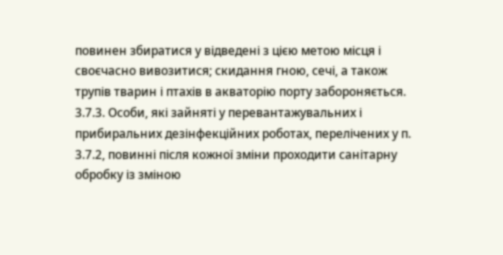повинен збиратися у відведені з цією метою місця і своєчасно вивозитися; скидання гною, сечі, а також трупів тварин і птахів в акваторію порту забороняється.
3.7.3. Особи, які зайняті у перевантажувальних і прибиральних дезінфекційних роботах, перелічених у п. 3.7.2, повинні після кожної зміни проходити санітарну обробку із зміною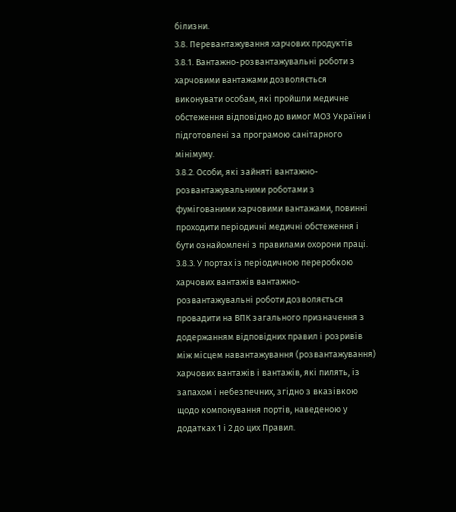білизни.
3.8. Перевантажування харчових продуктів
3.8.1. Вантажно-розвантажувальні роботи з харчовими вантажами дозволяється виконувати особам, які пройшли медичне обстеження відповідно до вимог МОЗ України і підготовлені за програмою санітарного мінімуму.
3.8.2. Особи, які зайняті вантажно-розвантажувальними роботами з фумігованими харчовими вантажами, повинні проходити періодичні медичні обстеження і бути ознайомлені з правилами охорони праці.
3.8.3. У портах із періодичною переробкою харчових вантажів вантажно-розвантажувальні роботи дозволяється провадити на ВПК загального призначення з додержанням відповідних правил і розривів між місцем навантажування (розвантажування) харчових вантажів і вантажів, які пилять, із запахом і небезпечних, згідно з вказівкою щодо компонування портів, наведеною у додатках 1 і 2 до цих Правил.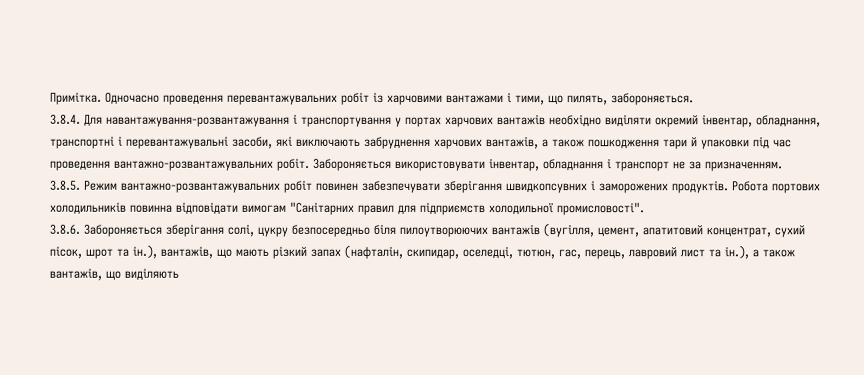Примітка. Одночасно проведення перевантажувальних робіт із харчовими вантажами і тими, що пилять, забороняється.
3.8.4. Для навантажування-розвантажування і транспортування у портах харчових вантажів необхідно виділяти окремий інвентар, обладнання, транспортні і перевантажувальні засоби, які виключають забруднення харчових вантажів, а також пошкодження тари й упаковки під час проведення вантажно-розвантажувальних робіт. Забороняється використовувати інвентар, обладнання і транспорт не за призначенням.
3.8.5. Режим вантажно-розвантажувальних робіт повинен забезпечувати зберігання швидкопсувних і заморожених продуктів. Робота портових холодильників повинна відповідати вимогам "Санітарних правил для підприємств холодильної промисловості".
3.8.6. Забороняється зберігання солі, цукру безпосередньо біля пилоутворюючих вантажів (вугілля, цемент, апатитовий концентрат, сухий пісок, шрот та ін.), вантажів, що мають різкий запах (нафталін, скипидар, оселедці, тютюн, гас, перець, лавровий лист та ін.), а також вантажів, що виділяють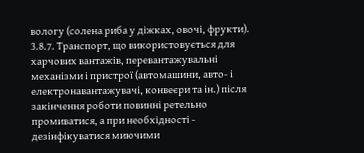вологу (солена риба у діжках, овочі, фрукти).
3.8.7. Транспорт, що використовується для харчових вантажів, перевантажувальні механізми і пристрої (автомашини, авто- і електронавантажувачі, конвеєри та ін.) після закінчення роботи повинні ретельно промиватися, а при необхідності - дезінфікуватися миючими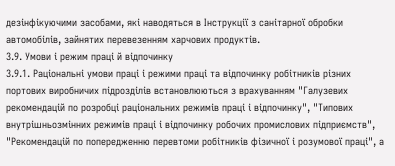дезінфікуючими засобами, які наводяться в Інструкції з санітарної обробки автомобілів, зайнятих перевезенням харчових продуктів.
3.9. Умови і режим праці й відпочинку
3.9.1. Раціональні умови праці і режими праці та відпочинку робітників різних портових виробничих підрозділів встановлюються з врахуванням "Галузевих рекомендацій по розробці раціональних режимів праці і відпочинку", "Типових внутрішньозмінних режимів праці і відпочинку робочих промислових підприємств", "Рекомендацій по попередженню перевтоми робітників фізичної і розумової праці", а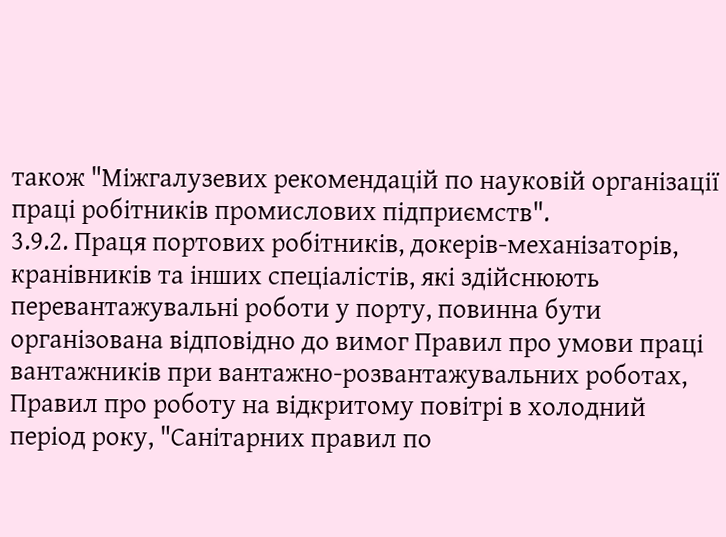також "Міжгалузевих рекомендацій по науковій організації праці робітників промислових підприємств".
3.9.2. Праця портових робітників, докерів-механізаторів, кранівників та інших спеціалістів, які здійснюють перевантажувальні роботи у порту, повинна бути організована відповідно до вимог Правил про умови праці вантажників при вантажно-розвантажувальних роботах, Правил про роботу на відкритому повітрі в холодний період року, "Санітарних правил по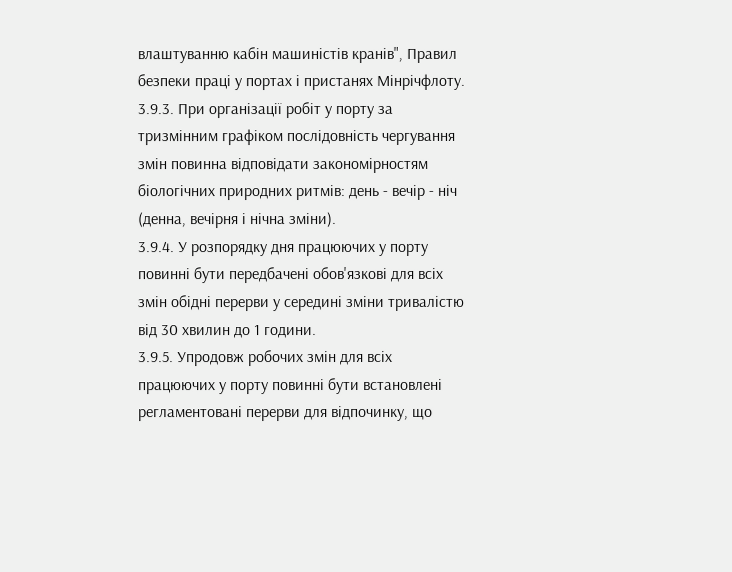влаштуванню кабін машиністів кранів", Правил безпеки праці у портах і пристанях Мінрічфлоту.
3.9.3. При організації робіт у порту за тризмінним графіком послідовність чергування змін повинна відповідати закономірностям біологічних природних ритмів: день - вечір - ніч (денна, вечірня і нічна зміни).
3.9.4. У розпорядку дня працюючих у порту повинні бути передбачені обов'язкові для всіх змін обідні перерви у середині зміни тривалістю від 30 хвилин до 1 години.
3.9.5. Упродовж робочих змін для всіх працюючих у порту повинні бути встановлені регламентовані перерви для відпочинку, що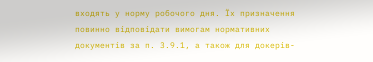входять у норму робочого дня. Їх призначення повинно відповідати вимогам нормативних документів за п. 3.9.1, а також для докерів-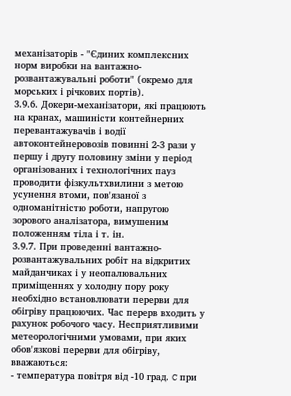механізаторів - "Єдиних комплексних норм виробки на вантажно-розвантажувальні роботи" (окремо для морських і річкових портів).
3.9.6. Докери-механізатори, які працюють на кранах, машиністи контейнерних перевантажувачів і водії автоконтейнеровозів повинні 2-3 рази у першу і другу половину зміни у період організованих і технологічних пауз проводити фізкультхвилини з метою усунення втоми, пов'язаної з одноманітністю роботи, напругою зорового аналізатора, вимушеним положенням тіла і т. ін.
3.9.7. При проведенні вантажно-розвантажувальних робіт на відкритих майданчиках і у неопалювальних приміщеннях у холодну пору року необхідно встановлювати перерви для обігріву працюючих. Час перерв входить у рахунок робочого часу. Несприятливими метеорологічними умовами, при яких обов'язкові перерви для обігріву, вважаються:
- температура повітря від -10 град. C при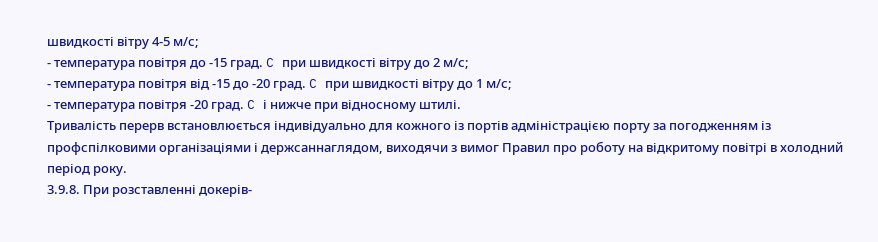швидкості вітру 4-5 м/с;
- температура повітря до -15 град. C при швидкості вітру до 2 м/с;
- температура повітря від -15 до -20 град. C при швидкості вітру до 1 м/с;
- температура повітря -20 град. C і нижче при відносному штилі.
Тривалість перерв встановлюється індивідуально для кожного із портів адміністрацією порту за погодженням із профспілковими організаціями і держсаннаглядом, виходячи з вимог Правил про роботу на відкритому повітрі в холодний період року.
3.9.8. При розставленні докерів-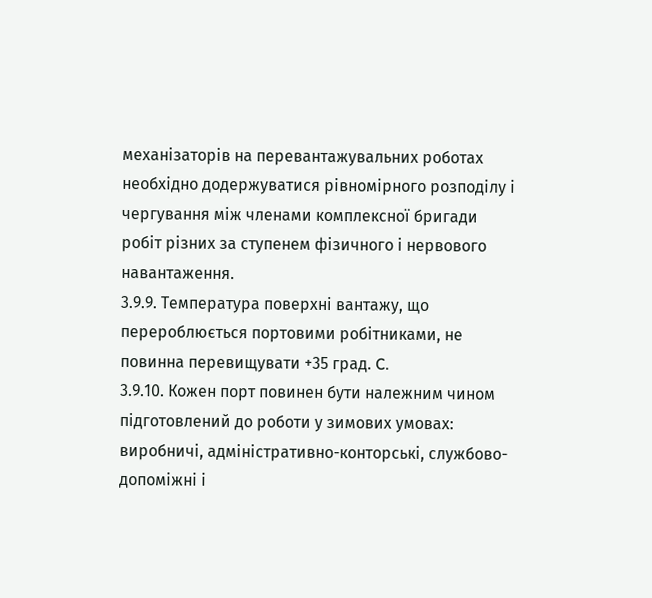механізаторів на перевантажувальних роботах необхідно додержуватися рівномірного розподілу і чергування між членами комплексної бригади робіт різних за ступенем фізичного і нервового навантаження.
3.9.9. Температура поверхні вантажу, що перероблюється портовими робітниками, не повинна перевищувати +35 град. C.
3.9.10. Кожен порт повинен бути належним чином підготовлений до роботи у зимових умовах: виробничі, адміністративно-конторські, службово-допоміжні і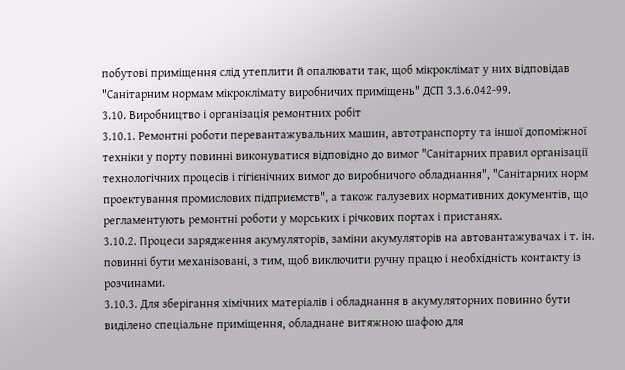побутові приміщення слід утеплити й опалювати так, щоб мікроклімат у них відповідав "Санітарним нормам мікроклімату виробничих приміщень" ДСП 3.3.6.042-99.
3.10. Виробництво і організація ремонтних робіт
3.10.1. Ремонтні роботи перевантажувальних машин, автотранспорту та іншої допоміжної техніки у порту повинні виконуватися відповідно до вимог "Санітарних правил організації технологічних процесів і гігієнічних вимог до виробничого обладнання", "Санітарних норм проектування промислових підприємств", а також галузевих нормативних документів, що регламентують ремонтні роботи у морських і річкових портах і пристанях.
3.10.2. Процеси зарядження акумуляторів, заміни акумуляторів на автовантажувачах і т. ін. повинні бути механізовані, з тим, щоб виключити ручну працю і необхідність контакту із розчинами.
3.10.3. Для зберігання хімічних матеріалів і обладнання в акумуляторних повинно бути виділено спеціальне приміщення, обладнане витяжною шафою для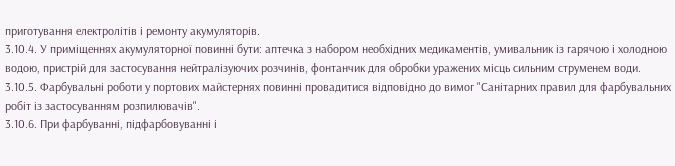приготування електролітів і ремонту акумуляторів.
3.10.4. У приміщеннях акумуляторної повинні бути: аптечка з набором необхідних медикаментів, умивальник із гарячою і холодною водою, пристрій для застосування нейтралізуючих розчинів, фонтанчик для обробки уражених місць сильним струменем води.
3.10.5. Фарбувальні роботи у портових майстернях повинні провадитися відповідно до вимог "Санітарних правил для фарбувальних робіт із застосуванням розпилювачів".
3.10.6. При фарбуванні, підфарбовуванні і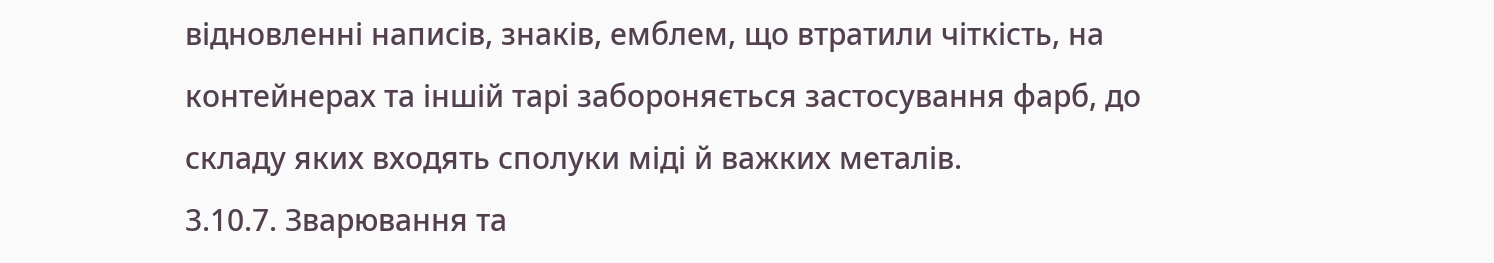відновленні написів, знаків, емблем, що втратили чіткість, на контейнерах та іншій тарі забороняється застосування фарб, до складу яких входять сполуки міді й важких металів.
3.10.7. Зварювання та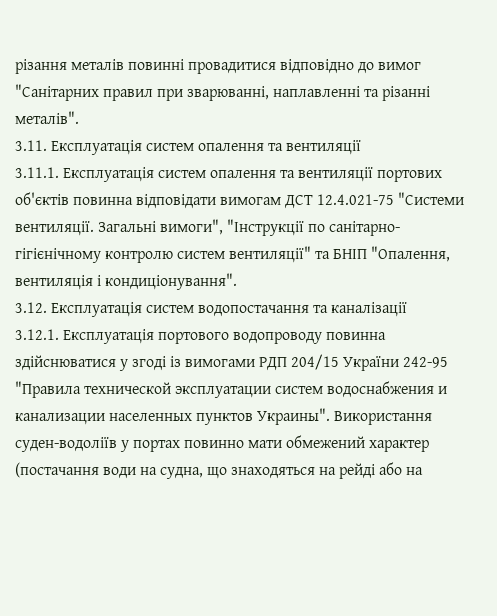різання металів повинні провадитися відповідно до вимог "Санітарних правил при зварюванні, наплавленні та різанні металів".
3.11. Експлуатація систем опалення та вентиляції
3.11.1. Експлуатація систем опалення та вентиляції портових об'єктів повинна відповідати вимогам ДСТ 12.4.021-75 "Системи вентиляції. Загальні вимоги", "Інструкції по санітарно-гігієнічному контролю систем вентиляції" та БНІП "Опалення, вентиляція і кондиціонування".
3.12. Експлуатація систем водопостачання та каналізації
3.12.1. Експлуатація портового водопроводу повинна здійснюватися у згоді із вимогами РДП 204/15 України 242-95 "Правила технической эксплуатации систем водоснабжения и канализации населенных пунктов Украины". Використання суден-водоліїв у портах повинно мати обмежений характер (постачання води на судна, що знаходяться на рейді або на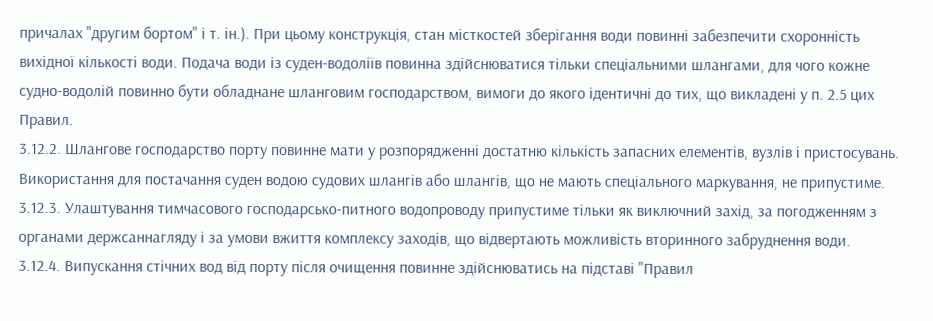причалах "другим бортом" і т. ін.). При цьому конструкція, стан місткостей зберігання води повинні забезпечити схоронність вихідної кількості води. Подача води із суден-водоліїв повинна здійснюватися тільки спеціальними шлангами, для чого кожне судно-водолій повинно бути обладнане шланговим господарством, вимоги до якого ідентичні до тих, що викладені у п. 2.5 цих Правил.
3.12.2. Шлангове господарство порту повинне мати у розпорядженні достатню кількість запасних елементів, вузлів і пристосувань. Використання для постачання суден водою судових шлангів або шлангів, що не мають спеціального маркування, не припустиме.
3.12.3. Улаштування тимчасового господарсько-питного водопроводу припустиме тільки як виключний захід, за погодженням з органами держсаннагляду і за умови вжиття комплексу заходів, що відвертають можливість вторинного забруднення води.
3.12.4. Випускання стічних вод від порту після очищення повинне здійснюватись на підставі "Правил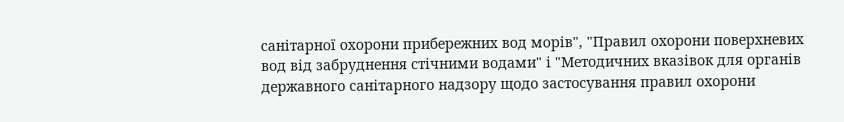санітарної охорони прибережних вод морів", "Правил охорони поверхневих вод від забруднення стічними водами" і "Методичних вказівок для органів державного санітарного надзору щодо застосування правил охорони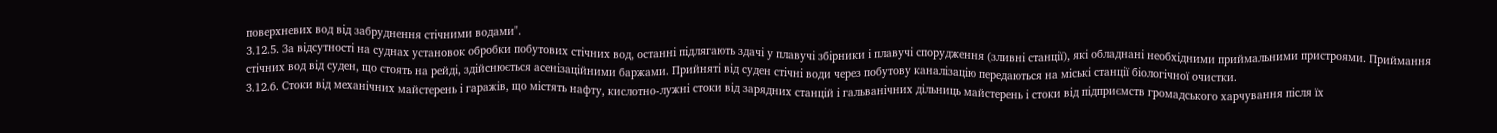поверхневих вод від забруднення стічними водами".
3.12.5. За відсутності на суднах установок обробки побутових стічних вод, останні підлягають здачі у плавучі збірники і плавучі спорудження (зливні станції), які обладнані необхідними приймальними пристроями. Приймання стічних вод від суден, що стоять на рейді, здійснюється асенізаційними баржами. Прийняті від суден стічні води через побутову каналізацію передаються на міські станції біологічної очистки.
3.12.6. Стоки від механічних майстерень і гаражів, що містять нафту, кислотно-лужні стоки від зарядних станцій і гальванічних дільниць майстерень і стоки від підприємств громадського харчування після їх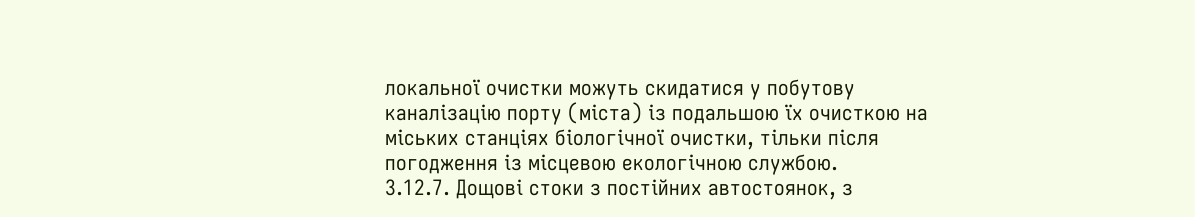локальної очистки можуть скидатися у побутову каналізацію порту (міста) із подальшою їх очисткою на міських станціях біологічної очистки, тільки після погодження із місцевою екологічною службою.
3.12.7. Дощові стоки з постійних автостоянок, з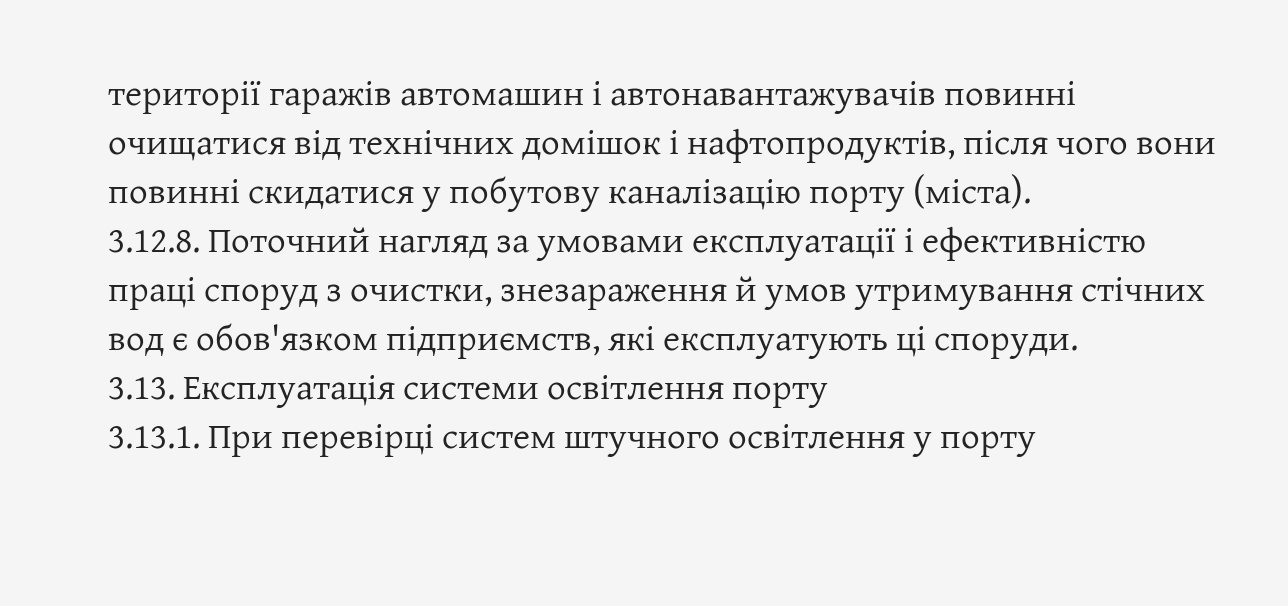території гаражів автомашин і автонавантажувачів повинні очищатися від технічних домішок і нафтопродуктів, після чого вони повинні скидатися у побутову каналізацію порту (міста).
3.12.8. Поточний нагляд за умовами експлуатації і ефективністю праці споруд з очистки, знезараження й умов утримування стічних вод є обов'язком підприємств, які експлуатують ці споруди.
3.13. Експлуатація системи освітлення порту
3.13.1. При перевірці систем штучного освітлення у порту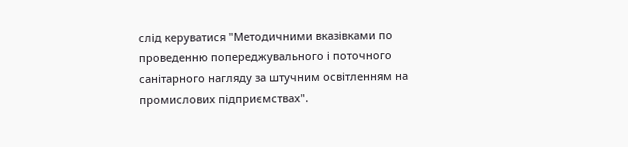слід керуватися "Методичними вказівками по проведенню попереджувального і поточного санітарного нагляду за штучним освітленням на промислових підприємствах".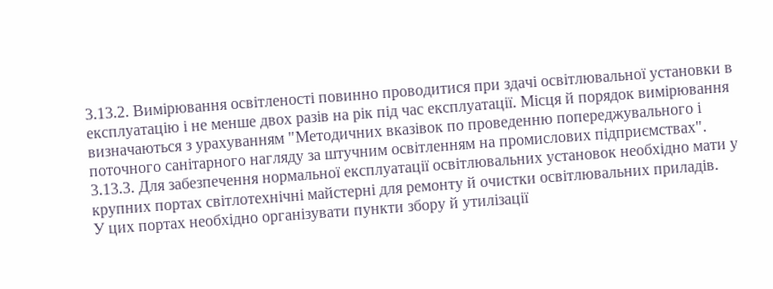3.13.2. Вимірювання освітленості повинно проводитися при здачі освітлювальної установки в експлуатацію і не менше двох разів на рік під час експлуатації. Місця й порядок вимірювання визначаються з урахуванням "Методичних вказівок по проведенню попереджувального і поточного санітарного нагляду за штучним освітленням на промислових підприємствах".
3.13.3. Для забезпечення нормальної експлуатації освітлювальних установок необхідно мати у крупних портах світлотехнічні майстерні для ремонту й очистки освітлювальних приладів.
У цих портах необхідно організувати пункти збору й утилізації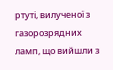ртуті, вилученої з газорозрядних ламп, що вийшли з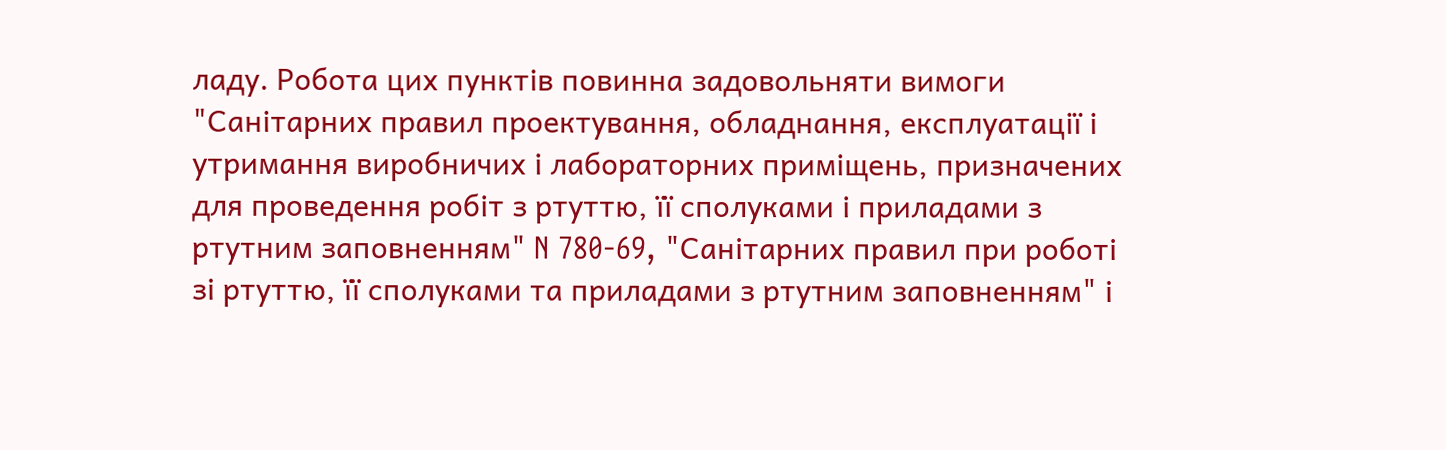ладу. Робота цих пунктів повинна задовольняти вимоги "Санітарних правил проектування, обладнання, експлуатації і утримання виробничих і лабораторних приміщень, призначених для проведення робіт з ртуттю, її сполуками і приладами з ртутним заповненням" N 780-69, "Санітарних правил при роботі зі ртуттю, її сполуками та приладами з ртутним заповненням" і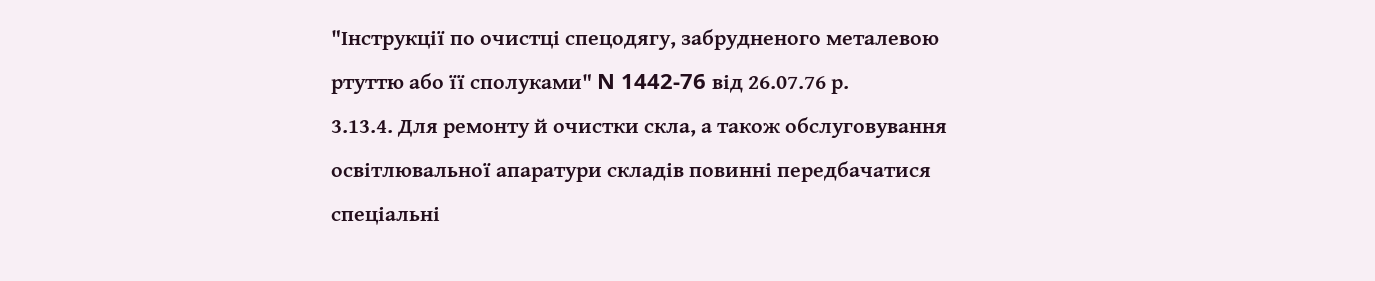"Інструкції по очистці спецодягу, забрудненого металевою ртуттю або її сполуками" N 1442-76 від 26.07.76 р.
3.13.4. Для ремонту й очистки скла, а також обслуговування освітлювальної апаратури складів повинні передбачатися спеціальні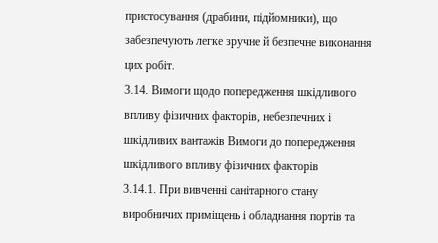пристосування (драбини, підйомники), що забезпечують легке зручне й безпечне виконання цих робіт.
3.14. Вимоги щодо попередження шкідливого впливу фізичних факторів, небезпечних і шкідливих вантажів Вимоги до попередження шкідливого впливу фізичних факторів
3.14.1. При вивченні санітарного стану виробничих приміщень і обладнання портів та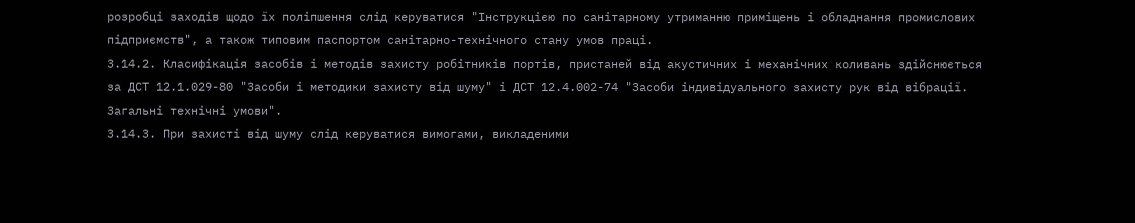розробці заходів щодо їх поліпшення слід керуватися "Інструкцією по санітарному утриманню приміщень і обладнання промислових підприємств", а також типовим паспортом санітарно-технічного стану умов праці.
3.14.2. Класифікація засобів і методів захисту робітників портів, пристаней від акустичних і механічних коливань здійснюється за ДСТ 12.1.029-80 "Засоби і методики захисту від шуму" і ДСТ 12.4.002-74 "Засоби індивідуального захисту рук від вібрації. Загальні технічні умови".
3.14.3. При захисті від шуму слід керуватися вимогами, викладеними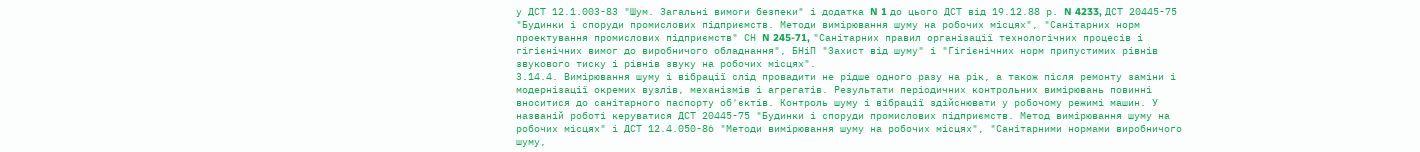у ДСТ 12.1.003-83 "Шум. Загальні вимоги безпеки" і додатка N 1 до цього ДСТ від 19.12.88 р. N 4233, ДСТ 20445-75 "Будинки і споруди промислових підприємств. Методи вимірювання шуму на робочих місцях", "Санітарних норм проектування промислових підприємств" СН N 245-71, "Санітарних правил організації технологічних процесів і гігієнічних вимог до виробничого обладнання", БНіП "Захист від шуму" і "Гігієнічних норм припустимих рівнів звукового тиску і рівнів звуку на робочих місцях".
3.14.4. Вимірювання шуму і вібрації слід провадити не рідше одного разу на рік, а також після ремонту заміни і модернізації окремих вузлів, механізмів і агрегатів. Результати періодичних контрольних вимірювань повинні вноситися до санітарного паспорту об'єктів. Контроль шуму і вібрації здійснювати у робочому режимі машин. У названій роботі керуватися ДСТ 20445-75 "Будинки і споруди промислових підприємств. Метод вимірювання шуму на робочих місцях" і ДСТ 12.4.050-86 "Методи вимірювання шуму на робочих місцях", "Санітарними нормами виробничого шуму,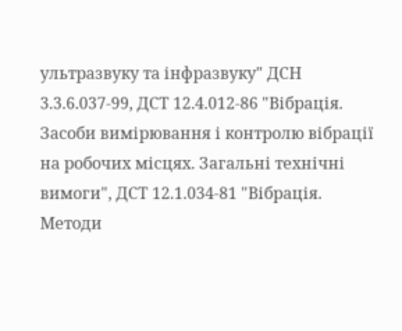ультразвуку та інфразвуку" ДСН 3.3.6.037-99, ДСТ 12.4.012-86 "Вібрація. Засоби вимірювання і контролю вібрації на робочих місцях. Загальні технічні вимоги", ДСТ 12.1.034-81 "Вібрація. Методи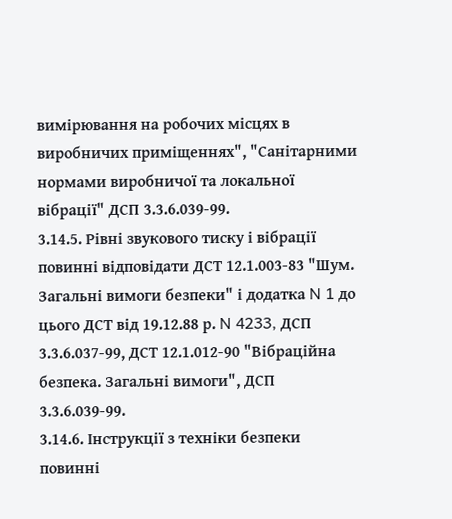вимірювання на робочих місцях в виробничих приміщеннях", "Санітарними нормами виробничої та локальної вібрації" ДСП 3.3.6.039-99.
3.14.5. Рівні звукового тиску і вібрації повинні відповідати ДСТ 12.1.003-83 "Шум. Загальні вимоги безпеки" і додатка N 1 до цього ДСТ від 19.12.88 р. N 4233, ДСП 3.3.6.037-99, ДСТ 12.1.012-90 "Вібраційна безпека. Загальні вимоги", ДСП 3.3.6.039-99.
3.14.6. Інструкції з техніки безпеки повинні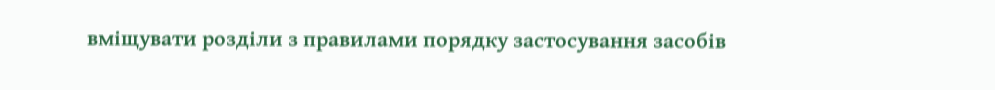вміщувати розділи з правилами порядку застосування засобів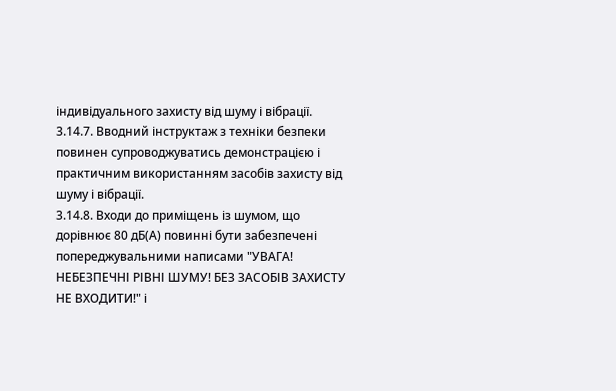індивідуального захисту від шуму і вібрації.
3.14.7. Вводний інструктаж з техніки безпеки повинен супроводжуватись демонстрацією і практичним використанням засобів захисту від шуму і вібрації.
3.14.8. Входи до приміщень із шумом, що дорівнює 80 дБ(А) повинні бути забезпечені попереджувальними написами "УВАГА! НЕБЕЗПЕЧНІ РІВНІ ШУМУ! БЕЗ ЗАСОБІВ ЗАХИСТУ НЕ ВХОДИТИ!" і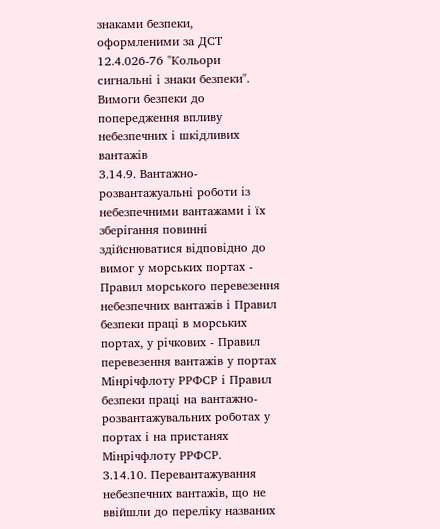знаками безпеки, оформленими за ДСТ 12.4.026-76 "Кольори сигнальні і знаки безпеки".
Вимоги безпеки до попередження впливу небезпечних і шкідливих вантажів
3.14.9. Вантажно-розвантажуальні роботи із небезпечними вантажами і їх зберігання повинні здійснюватися відповідно до вимог у морських портах - Правил морського перевезення небезпечних вантажів і Правил безпеки праці в морських портах, у річкових - Правил перевезення вантажів у портах Мінрічфлоту РРФСР і Правил безпеки праці на вантажно-розвантажувальних роботах у портах і на пристанях Мінрічфлоту РРФСР.
3.14.10. Перевантажування небезпечних вантажів, що не ввійшли до переліку названих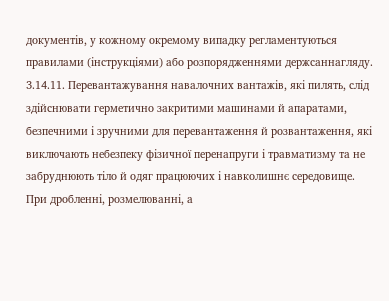документів, у кожному окремому випадку регламентуються правилами (інструкціями) або розпорядженнями держсаннагляду.
3.14.11. Перевантажування навалочних вантажів, які пилять, слід здійснювати герметично закритими машинами й апаратами, безпечними і зручними для перевантаження й розвантаження, які виключають небезпеку фізичної перенапруги і травматизму та не забруднюють тіло й одяг працюючих і навколишнє середовище.
При дробленні, розмелюванні, а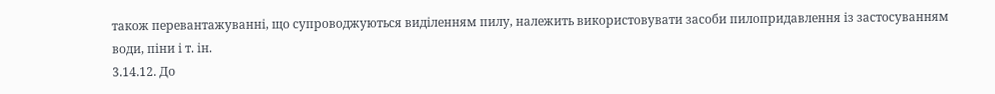також перевантажуванні, що супроводжуються виділенням пилу, належить використовувати засоби пилопридавлення із застосуванням води, піни і т. ін.
3.14.12. До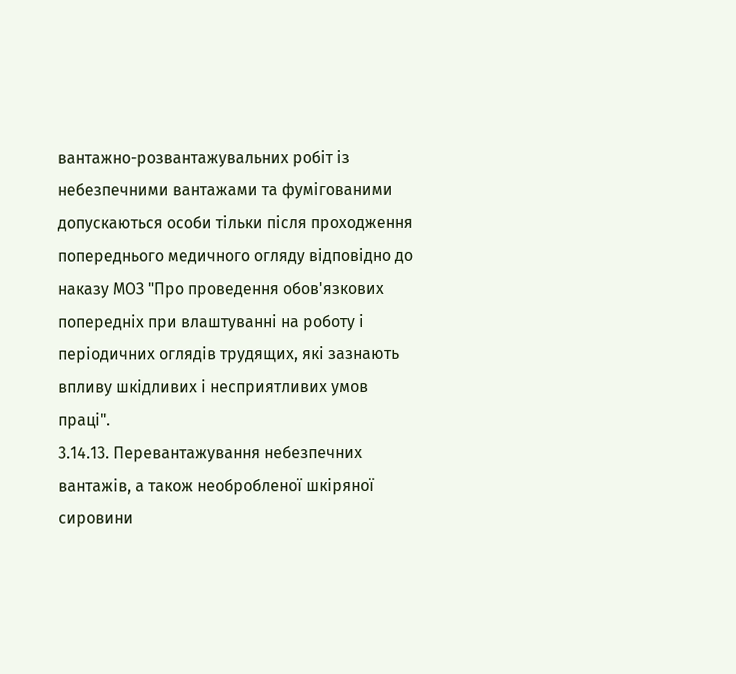вантажно-розвантажувальних робіт із небезпечними вантажами та фумігованими допускаються особи тільки після проходження попереднього медичного огляду відповідно до наказу МОЗ "Про проведення обов'язкових попередніх при влаштуванні на роботу і періодичних оглядів трудящих, які зазнають впливу шкідливих і несприятливих умов праці".
3.14.13. Перевантажування небезпечних вантажів, а також необробленої шкіряної сировини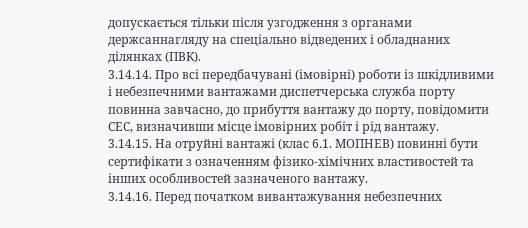допускається тільки після узгодження з органами держсаннагляду на спеціально відведених і обладнаних ділянках (ПВК).
3.14.14. Про всі передбачувані (імовірні) роботи із шкідливими і небезпечними вантажами диспетчерська служба порту повинна завчасно, до прибуття вантажу до порту, повідомити СЕС, визначивши місце імовірних робіт і рід вантажу.
3.14.15. На отруйні вантажі (клас 6.1. МОПНЕВ) повинні бути сертифікати з означенням фізико-хімічних властивостей та інших особливостей зазначеного вантажу.
3.14.16. Перед початком вивантажування небезпечних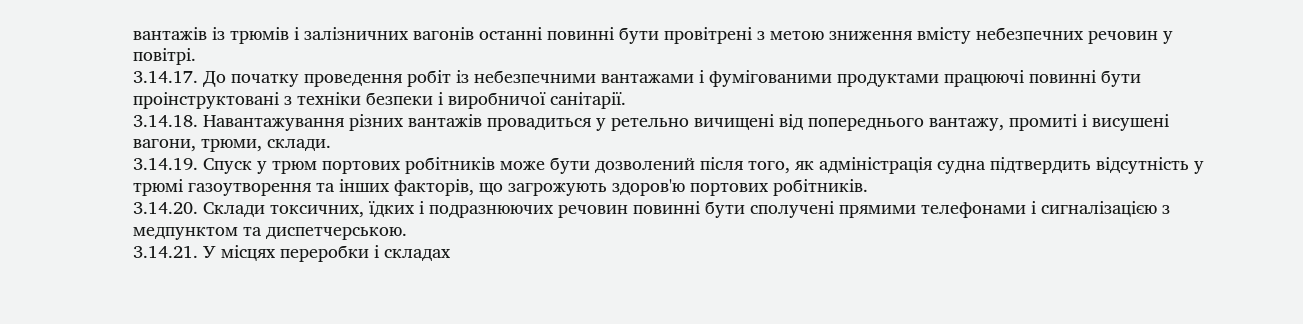вантажів із трюмів і залізничних вагонів останні повинні бути провітрені з метою зниження вмісту небезпечних речовин у повітрі.
3.14.17. До початку проведення робіт із небезпечними вантажами і фумігованими продуктами працюючі повинні бути проінструктовані з техніки безпеки і виробничої санітарії.
3.14.18. Навантажування різних вантажів провадиться у ретельно вичищені від попереднього вантажу, промиті і висушені вагони, трюми, склади.
3.14.19. Спуск у трюм портових робітників може бути дозволений після того, як адміністрація судна підтвердить відсутність у трюмі газоутворення та інших факторів, що загрожують здоров'ю портових робітників.
3.14.20. Склади токсичних, їдких і подразнюючих речовин повинні бути сполучені прямими телефонами і сигналізацією з медпунктом та диспетчерською.
3.14.21. У місцях переробки і складах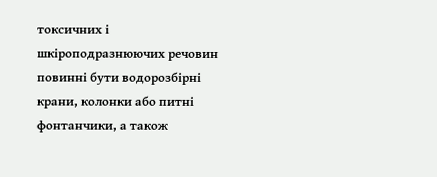токсичних і шкіроподразнюючих речовин повинні бути водорозбірні крани, колонки або питні фонтанчики, а також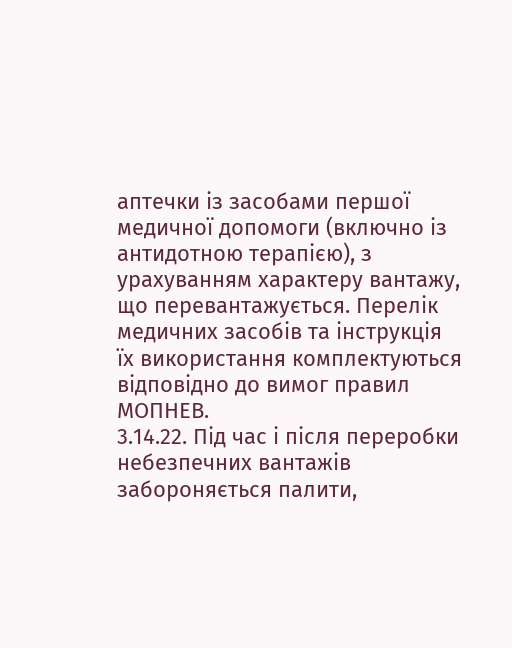аптечки із засобами першої медичної допомоги (включно із антидотною терапією), з урахуванням характеру вантажу, що перевантажується. Перелік медичних засобів та інструкція їх використання комплектуються відповідно до вимог правил МОПНЕВ.
3.14.22. Під час і після переробки небезпечних вантажів забороняється палити,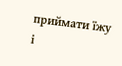приймати їжу і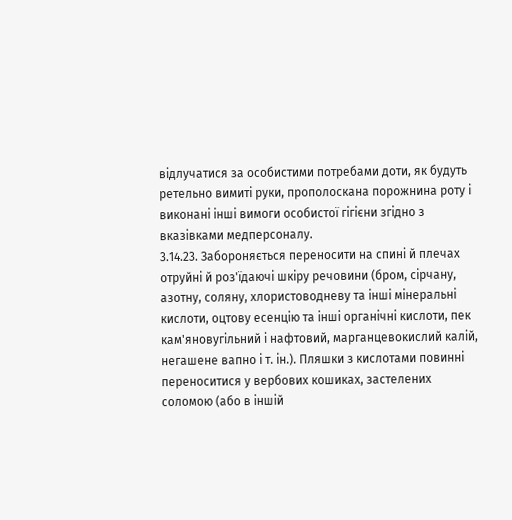відлучатися за особистими потребами доти, як будуть ретельно вимиті руки, прополоскана порожнина роту і виконані інші вимоги особистої гігієни згідно з вказівками медперсоналу.
3.14.23. Забороняється переносити на спині й плечах отруйні й роз'їдаючі шкіру речовини (бром, сірчану, азотну, соляну, хлористоводневу та інші мінеральні кислоти, оцтову есенцію та інші органічні кислоти, пек кам'яновугільний і нафтовий, марганцевокислий калій, негашене вапно і т. ін.). Пляшки з кислотами повинні переноситися у вербових кошиках, застелених соломою (або в іншій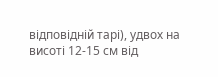відповідній тарі), удвох на висоті 12-15 см від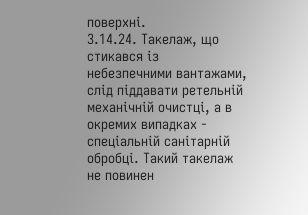поверхні.
3.14.24. Такелаж, що стикався із небезпечними вантажами, слід піддавати ретельній механічній очистці, а в окремих випадках - спеціальній санітарній обробці. Такий такелаж не повинен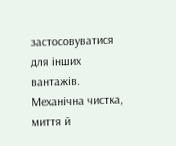застосовуватися для інших вантажів. Механічна чистка, миття й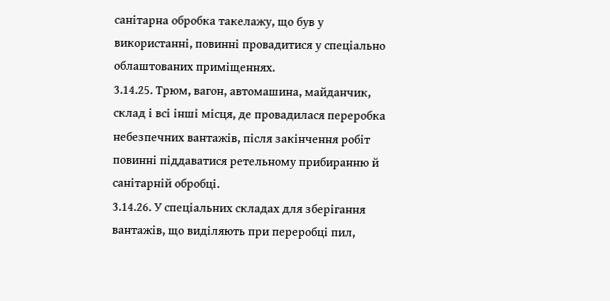санітарна обробка такелажу, що був у використанні, повинні провадитися у спеціально облаштованих приміщеннях.
3.14.25. Трюм, вагон, автомашина, майданчик, склад і всі інші місця, де провадилася переробка небезпечних вантажів, після закінчення робіт повинні піддаватися ретельному прибиранню й санітарній обробці.
3.14.26. У спеціальних складах для зберігання вантажів, що виділяють при переробці пил,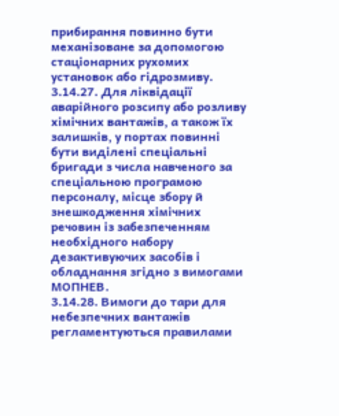прибирання повинно бути механізоване за допомогою стаціонарних рухомих установок або гідрозмиву.
3.14.27. Для ліквідації аварійного розсипу або розливу хімічних вантажів, а також їх залишків, у портах повинні бути виділені спеціальні бригади з числа навченого за спеціальною програмою персоналу, місце збору й знешкодження хімічних речовин із забезпеченням необхідного набору дезактивуючих засобів і обладнання згідно з вимогами МОПНЕВ.
3.14.28. Вимоги до тари для небезпечних вантажів регламентуються правилами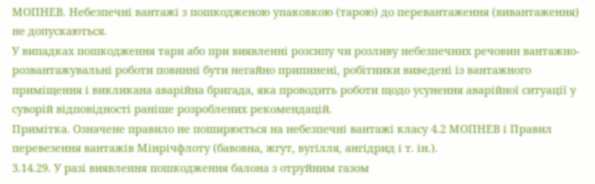МОПНЕВ. Небезпечні вантажі з пошкодженою упаковкою (тарою) до перевантаження (вивантаження) не допускаються.
У випадках пошкодження тари або при виявленні розсипу чи розливу небезпечних речовин вантажно-розвантажувальні роботи повинні бути негайно припинені, робітники виведені із вантажного приміщення і викликана аварійна бригада, яка проводить роботи щодо усунення аварійної ситуації у суворій відповідності раніше розроблених рекомендацій.
Примітка. Означене правило не поширюється на небезпечні вантажі класу 4.2 МОПНЕВ і Правил перевезення вантажів Мінрічфлоту (бавовна, жгут, вугілля, ангідрид і т. ін.).
3.14.29. У разі виявлення пошкодження балона з отруйним газом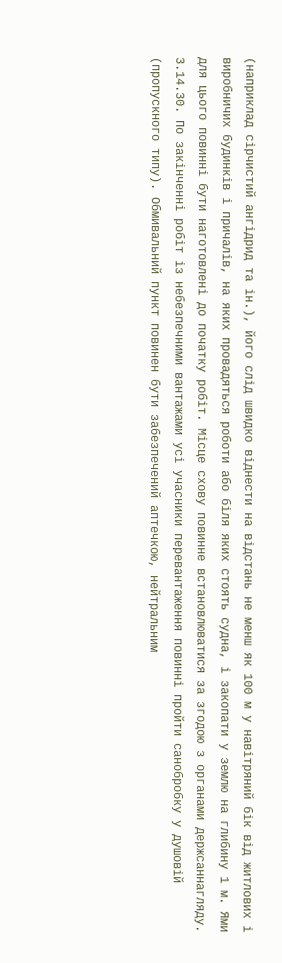(наприклад сірчистий ангідрид та ін.), його слід швидко віднести на відстань не менш як 100 м у навітряний бік від житлових і виробничих будинків і причалів, на яких провадяться роботи або біля яких стоять судна, і закопати у землю на глибину 1 м. Ями для цього повинні бути наготовлені до початку робіт. Місце схову повинне встановлюватися за згодою з органами держсаннагляду.
3.14.30. По закінченні робіт із небезпечними вантажами усі учасники перевантаження повинні пройти санобробку у душовій (пропускного типу). Обмивальний пункт повинен бути забезпечений аптечкою, нейтральним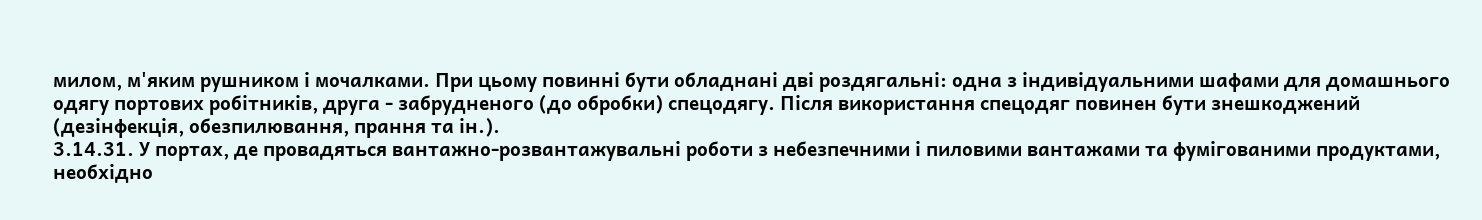милом, м'яким рушником і мочалками. При цьому повинні бути обладнані дві роздягальні: одна з індивідуальними шафами для домашнього одягу портових робітників, друга - забрудненого (до обробки) спецодягу. Після використання спецодяг повинен бути знешкоджений (дезінфекція, обезпилювання, прання та ін.).
3.14.31. У портах, де провадяться вантажно-розвантажувальні роботи з небезпечними і пиловими вантажами та фумігованими продуктами, необхідно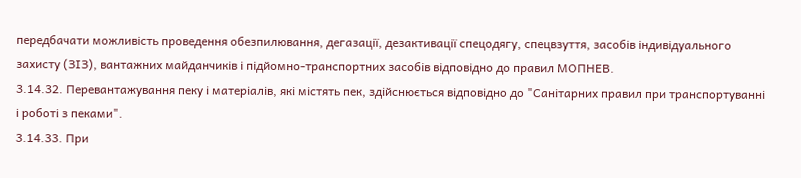передбачати можливість проведення обезпилювання, дегазації, дезактивації спецодягу, спецвзуття, засобів індивідуального захисту (ЗІЗ), вантажних майданчиків і підйомно-транспортних засобів відповідно до правил МОПНЕВ.
3.14.32. Перевантажування пеку і матеріалів, які містять пек, здійснюється відповідно до "Санітарних правил при транспортуванні і роботі з пеками".
3.14.33. При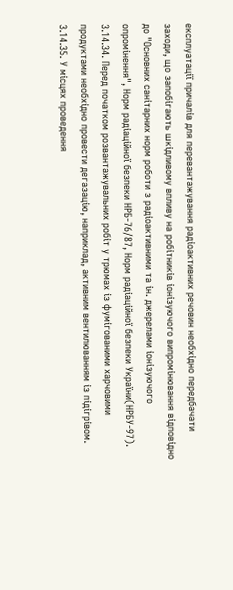експлуатації причалів для перевантажування радіоактивних речовин необхідно передбачати заходи, що запобігають шкідливому впливу на робітників іонізуючого випромінювання відповідно до "Основних санітарних норм роботи з радіоактивними та ін. джерелами іонізуючого опромінення", Норм радіаційної безпеки НРБ-76/87, Норм радіаційної безпеки України(НРБУ-97).
3.14.34. Перед початком розвантажувальних робіт у трюмах із фумігованими харчовими продуктами необхідно провести дегазацію, наприклад, активним вентилюванням із підігрівом.
3.14.35. У місцях проведення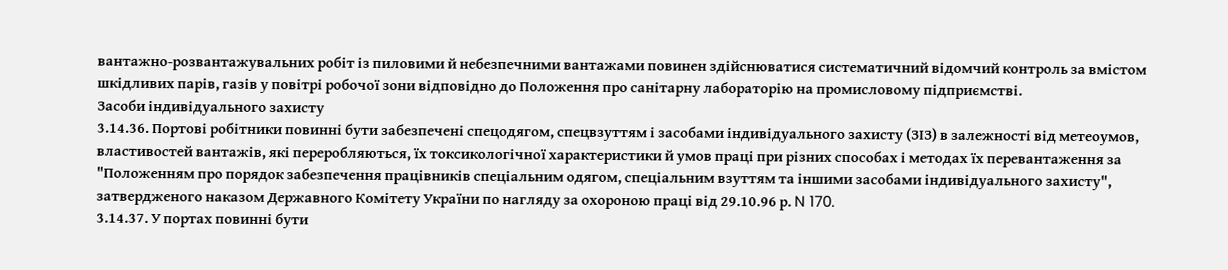вантажно-розвантажувальних робіт із пиловими й небезпечними вантажами повинен здійснюватися систематичний відомчий контроль за вмістом шкідливих парів, газів у повітрі робочої зони відповідно до Положення про санітарну лабораторію на промисловому підприємстві.
Засоби індивідуального захисту
3.14.36. Портові робітники повинні бути забезпечені спецодягом, спецвзуттям і засобами індивідуального захисту (ЗІЗ) в залежності від метеоумов, властивостей вантажів, які переробляються, їх токсикологічної характеристики й умов праці при різних способах і методах їх перевантаження за "Положенням про порядок забезпечення працівників спеціальним одягом, спеціальним взуттям та іншими засобами індивідуального захисту", затвердженого наказом Державного Комітету України по нагляду за охороною праці від 29.10.96 р. N 170.
3.14.37. У портах повинні бути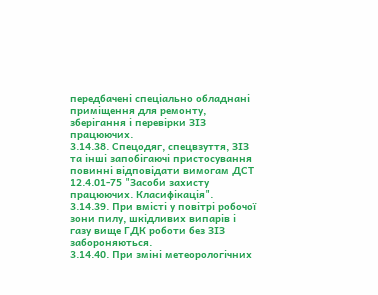передбачені спеціально обладнані приміщення для ремонту, зберігання і перевірки ЗІЗ працюючих.
3.14.38. Спецодяг, спецвзуття, ЗІЗ та інші запобігаючі пристосування повинні відповідати вимогам ДСТ 12.4.01-75 "Засоби захисту працюючих. Класифікація".
3.14.39. При вмісті у повітрі робочої зони пилу, шкідливих випарів і газу вище ГДК роботи без ЗІЗ забороняються.
3.14.40. При зміні метеорологічних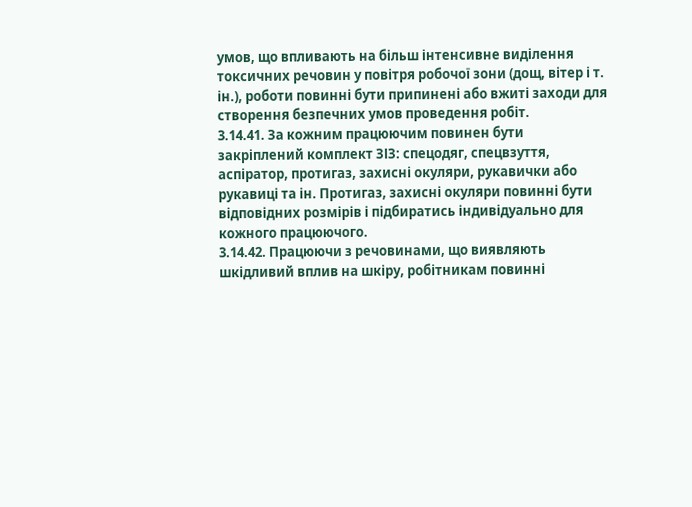умов, що впливають на більш інтенсивне виділення токсичних речовин у повітря робочої зони (дощ, вітер і т. ін.), роботи повинні бути припинені або вжиті заходи для створення безпечних умов проведення робіт.
3.14.41. За кожним працюючим повинен бути закріплений комплект ЗІЗ: спецодяг, спецвзуття, аспіратор, протигаз, захисні окуляри, рукавички або рукавиці та ін. Протигаз, захисні окуляри повинні бути відповідних розмірів і підбиратись індивідуально для кожного працюючого.
3.14.42. Працюючи з речовинами, що виявляють шкідливий вплив на шкіру, робітникам повинні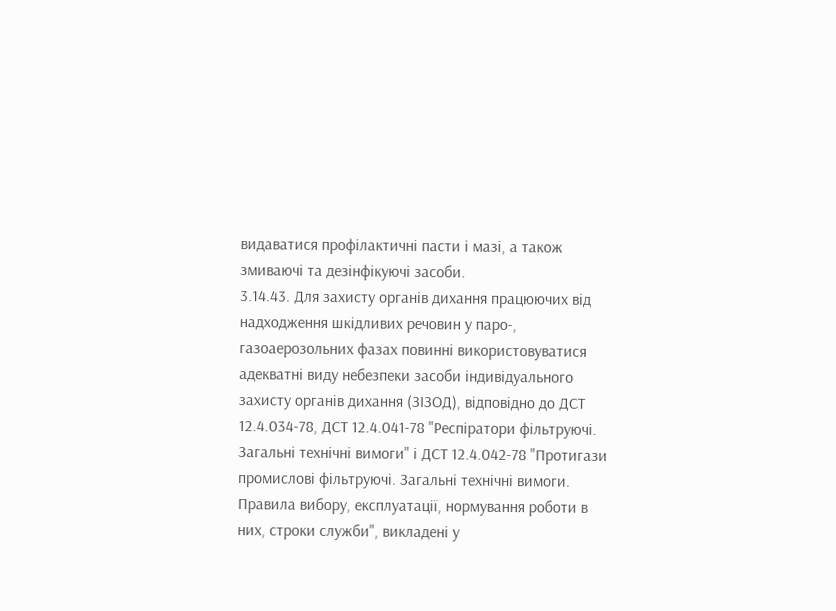видаватися профілактичні пасти і мазі, а також змиваючі та дезінфікуючі засоби.
3.14.43. Для захисту органів дихання працюючих від надходження шкідливих речовин у паро-, газоаерозольних фазах повинні використовуватися адекватні виду небезпеки засоби індивідуального захисту органів дихання (ЗІЗОД), відповідно до ДСТ 12.4.034-78, ДСТ 12.4.041-78 "Респіратори фільтруючі. Загальні технічні вимоги" і ДСТ 12.4.042-78 "Протигази промислові фільтруючі. Загальні технічні вимоги. Правила вибору, експлуатації, нормування роботи в них, строки служби", викладені у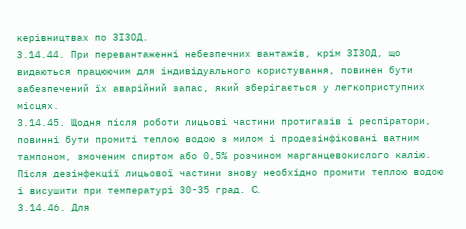керівництвах по ЗІЗОД.
3.14.44. При перевантаженні небезпечних вантажів, крім ЗІЗОД, що видаються працюючим для індивідуального користування, повинен бути забезпечений їх аварійний запас, який зберігається у легкоприступних місцях.
3.14.45. Щодня після роботи лицьові частини протигазів і респіратори, повинні бути промиті теплою водою з милом і продезінфіковані ватним тампоном, змоченим спиртом або 0,5% розчином марганцевокислого калію. Після дезінфекції лицьової частини знову необхідно промити теплою водою і висушити при температурі 30-35 град. C.
3.14.46. Для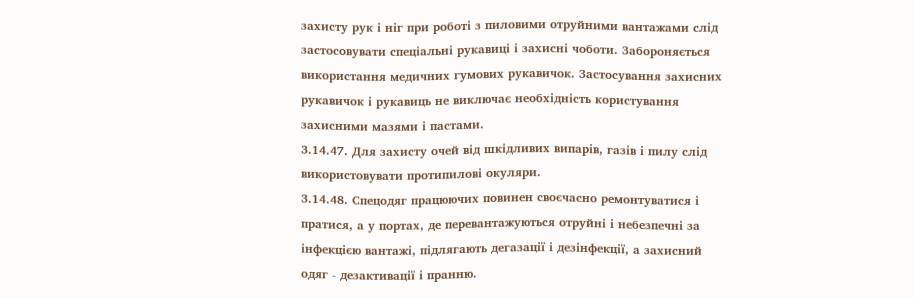захисту рук і ніг при роботі з пиловими отруйними вантажами слід застосовувати спеціальні рукавиці і захисні чоботи. Забороняється використання медичних гумових рукавичок. Застосування захисних рукавичок і рукавиць не виключає необхідність користування захисними мазями і пастами.
3.14.47. Для захисту очей від шкідливих випарів, газів і пилу слід використовувати протипилові окуляри.
3.14.48. Спецодяг працюючих повинен своєчасно ремонтуватися і пратися, а у портах, де перевантажуються отруйні і небезпечні за інфекцією вантажі, підлягають дегазації і дезінфекції, а захисний одяг - дезактивації і пранню.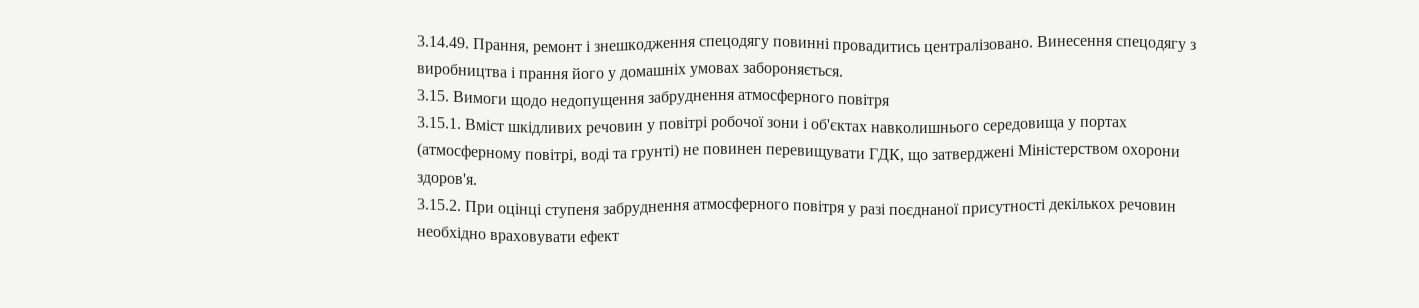3.14.49. Прання, ремонт і знешкодження спецодягу повинні провадитись централізовано. Винесення спецодягу з виробництва і прання його у домашніх умовах забороняється.
3.15. Вимоги щодо недопущення забруднення атмосферного повітря
3.15.1. Вміст шкідливих речовин у повітрі робочої зони і об'єктах навколишнього середовища у портах (атмосферному повітрі, воді та грунті) не повинен перевищувати ГДК, що затверджені Міністерством охорони здоров'я.
3.15.2. При оцінці ступеня забруднення атмосферного повітря у разі поєднаної присутності декількох речовин необхідно враховувати ефект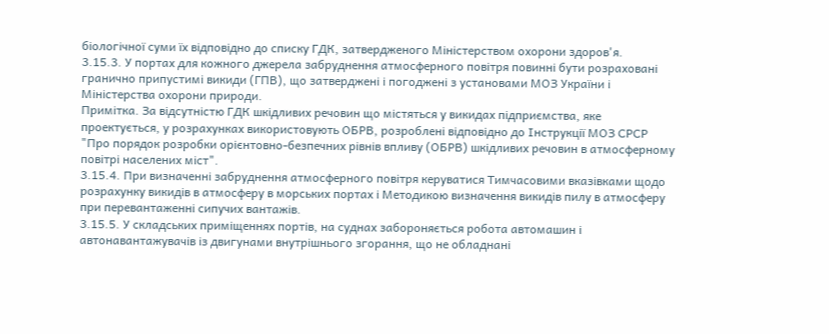біологічної суми їх відповідно до списку ГДК, затвердженого Міністерством охорони здоров'я.
3.15.3. У портах для кожного джерела забруднення атмосферного повітря повинні бути розраховані гранично припустимі викиди (ГПВ), що затверджені і погоджені з установами МОЗ України і Міністерства охорони природи.
Примітка. За відсутністю ГДК шкідливих речовин що містяться у викидах підприємства, яке проектується, у розрахунках використовують ОБРВ, розроблені відповідно до Інструкції МОЗ СРСР "Про порядок розробки орієнтовно-безпечних рівнів впливу (ОБРВ) шкідливих речовин в атмосферному повітрі населених міст".
3.15.4. При визначенні забруднення атмосферного повітря керуватися Тимчасовими вказівками щодо розрахунку викидів в атмосферу в морських портах і Методикою визначення викидів пилу в атмосферу при перевантаженні сипучих вантажів.
3.15.5. У складських приміщеннях портів, на суднах забороняється робота автомашин і автонавантажувачів із двигунами внутрішнього згорання, що не обладнані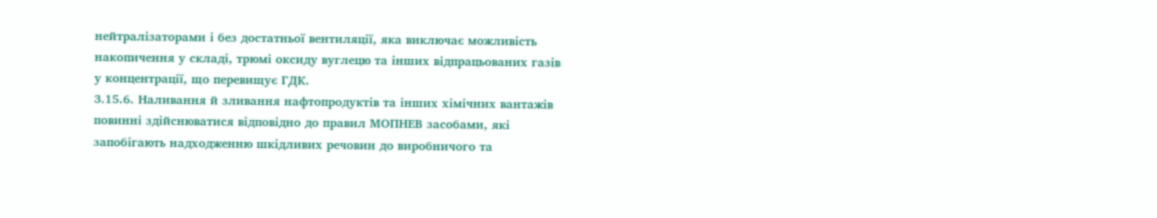нейтралізаторами і без достатньої вентиляції, яка виключає можливість накопичення у складі, трюмі оксиду вуглецю та інших відпрацьованих газів у концентрації, що перевищує ГДК.
3.15.6. Наливання й зливання нафтопродуктів та інших хімічних вантажів повинні здійснюватися відповідно до правил МОПНЕВ засобами, які запобігають надходженню шкідливих речовин до виробничого та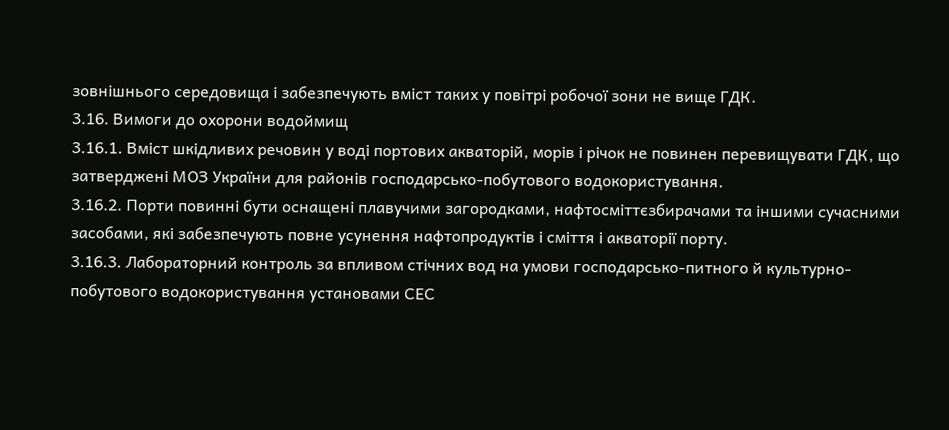зовнішнього середовища і забезпечують вміст таких у повітрі робочої зони не вище ГДК.
3.16. Вимоги до охорони водоймищ
3.16.1. Вміст шкідливих речовин у воді портових акваторій, морів і річок не повинен перевищувати ГДК, що затверджені МОЗ України для районів господарсько-побутового водокористування.
3.16.2. Порти повинні бути оснащені плавучими загородками, нафтосміттєзбирачами та іншими сучасними засобами, які забезпечують повне усунення нафтопродуктів і сміття і акваторії порту.
3.16.3. Лабораторний контроль за впливом стічних вод на умови господарсько-питного й культурно-побутового водокористування установами СЕС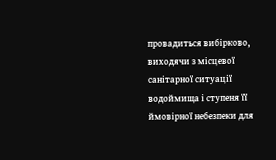провадиться вибірково, виходячи з місцевої санітарної ситуації водоймища і ступеня її ймовірної небезпеки для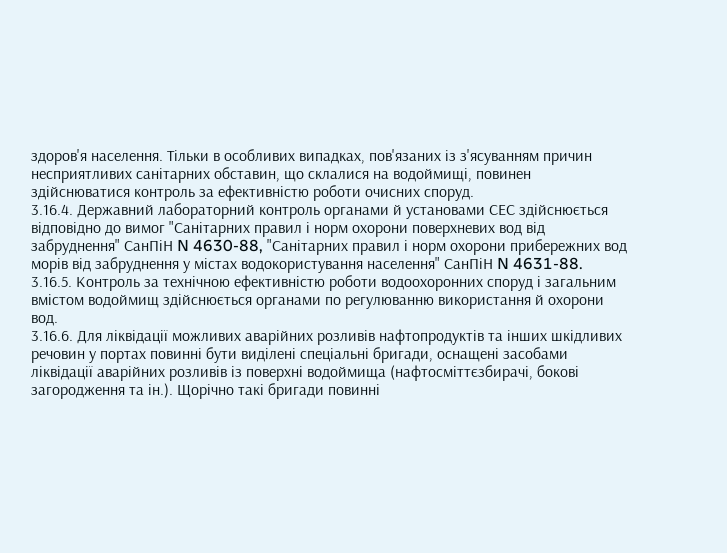здоров'я населення. Тільки в особливих випадках, пов'язаних із з'ясуванням причин несприятливих санітарних обставин, що склалися на водоймищі, повинен здійснюватися контроль за ефективністю роботи очисних споруд.
3.16.4. Державний лабораторний контроль органами й установами СЕС здійснюється відповідно до вимог "Санітарних правил і норм охорони поверхневих вод від забруднення" СанПіН N 4630-88, "Санітарних правил і норм охорони прибережних вод морів від забруднення у містах водокористування населення" СанПіН N 4631-88.
3.16.5. Контроль за технічною ефективністю роботи водоохоронних споруд і загальним вмістом водоймищ здійснюється органами по регулюванню використання й охорони вод.
3.16.6. Для ліквідації можливих аварійних розливів нафтопродуктів та інших шкідливих речовин у портах повинні бути виділені спеціальні бригади, оснащені засобами ліквідації аварійних розливів із поверхні водоймища (нафтосміттєзбирачі, бокові загородження та ін.). Щорічно такі бригади повинні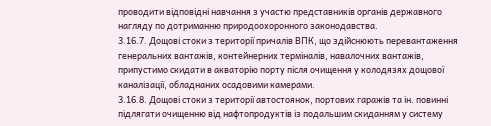проводити відповідні навчання з участю представників органів державного нагляду по дотриманню природоохоронного законодавства.
3.16.7. Дощові стоки з території причалів ВПК, що здійснюють перевантаження генеральних вантажів, контейнерних терміналів, навалочних вантажів, припустимо скидати в акваторію порту після очищення у колодязях дощової каналізації, обладнаних осадовими камерами.
3.16.8. Дощові стоки з території автостоянок, портових гаражів та ін. повинні підлягати очищенню від нафтопродуктів із подальшим скиданням у систему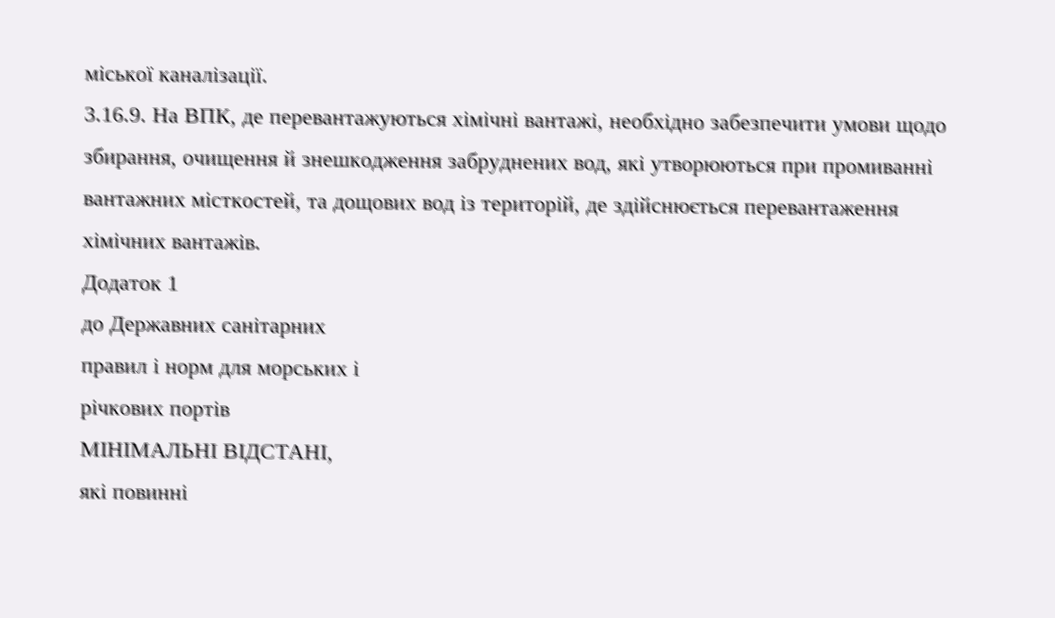міської каналізації.
3.16.9. На ВПК, де перевантажуються хімічні вантажі, необхідно забезпечити умови щодо збирання, очищення й знешкодження забруднених вод, які утворюються при промиванні вантажних місткостей, та дощових вод із територій, де здійснюється перевантаження хімічних вантажів.
Додаток 1
до Державних санітарних
правил і норм для морських і
річкових портів
МІНІМАЛЬНІ ВІДСТАНІ,
які повинні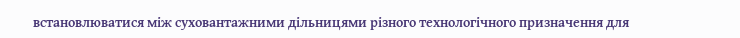встановлюватися між суховантажними дільницями різного технологічного призначення для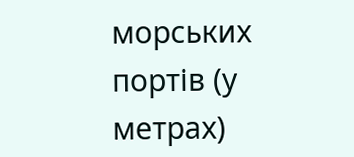морських портів (у метрах)